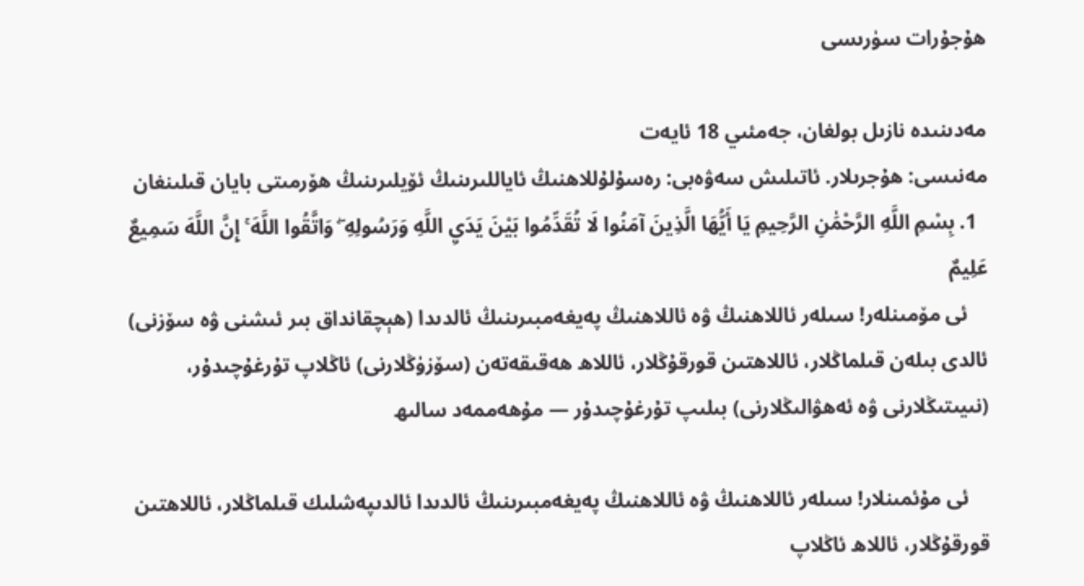ھۇجۇرات سۈرىسى

مەدىنىدە نازىل بولغان، جەمئىي 18 ئايەت
مەنىسى: ھۇجرىلار. ئاتىلىش سەۋەبى: رەسۇلۇللاھنىڭ ئاياللىرىنىڭ ئۆيلىرىنىڭ ھۆرمىتى بايان قىلىنغان
  1. بِسْمِ اللَّهِ الرَّحْمَٰنِ الرَّحِيمِ يَا أَيُّهَا الَّذِينَ آمَنُوا لَا تُقَدِّمُوا بَيْنَ يَدَيِ اللَّهِ وَرَسُولِهِ ۖ وَاتَّقُوا اللَّهَ ۚ إِنَّ اللَّهَ سَمِيعٌ عَلِيمٌ
    ئى مۆمىنلەر! سىلەر ئاللاھنىڭ ۋە ئاللاھنىڭ پەيغەمبىرىنىڭ ئالدىدا (ھېچقانداق بىر ئىشنى ۋە سۆزنى) ئالدى بىلەن قىلماڭلار، ئاللاھتىن قورقۇڭلار، ئاللاھ ھەقىقەتەن (سۆزۈڭلارنى) ئاڭلاپ تۇرغۇچىدۇر، (نىيىتىڭلارنى ۋە ئەھۋالىڭلارنى) بىلىپ تۇرغۇچىدۇر — مۇھەممەد سالىھ

    ئى مۇئمىنلار! سىلەر ئاللاھنىڭ ۋە ئاللاھنىڭ پەيغەمبىرىنىڭ ئالدىدا ئالدىپەشلىك قىلماڭلار، ئاللاھتىن قورقۇڭلار، ئاللاھ ئاڭلاپ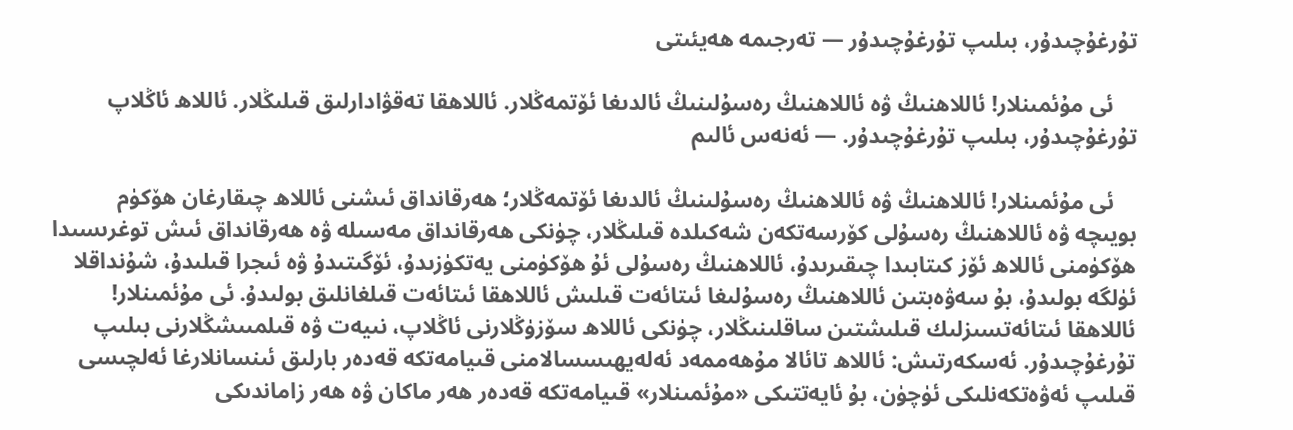تۇرغۇچىدۇر، بىلىپ تۇرغۇچىدۇر — تەرجىمە ھەيئىتى

    ئى مۇئمىنلار! ئاللاھنىڭ ۋە ئاللاھنىڭ رەسۇلىنىڭ ئالدىغا ئۆتمەڭلار. ئاللاھقا تەقۋادارلىق قىلىڭلار. ئاللاھ ئاڭلاپ تۇرغۇچىدۇر، بىلىپ تۇرغۇچىدۇر. — ئەنەس ئالىم

    ئى مۇئمىنلار! ئاللاھنىڭ ۋە ئاللاھنىڭ رەسۇلىنىڭ ئالدىغا ئۆتمەڭلار؛ ھەرقانداق ئىشنى ئاللاھ چىقارغان ھۆكۈم بويىچە ۋە ئاللاھنىڭ رەسۇلى كۆرسەتكەن شەكىلدە قىلىڭلار، چۈنكى ھەرقانداق مەسىلە ۋە ھەرقانداق ئىش توغرىسىدا ھۆكۈمنى ئاللاھ ئۆز كىتابىدا چىقىرىدۇ، ئاللاھنىڭ رەسۇلى ئۇ ھۆكۈمنى يەتكۈزىدۇ، ئۆگىتىدۇ ۋە ئىجرا قىلىدۇ، شۇنداقلا ئۈلگە بولىدۇ، بۇ سەۋەبتىن ئاللاھنىڭ رەسۇلىغا ئىتائەت قىلىش ئاللاھقا ئىتائەت قىلغانلىق بولىدۇ. ئى مۇئمىنلار! ئاللاھقا ئىتائەتسىزلىك قىلىشتىن ساقلىنىڭلار، چۈنكى ئاللاھ سۆزۈڭلارنى ئاڭلاپ، نىيەت ۋە قىلمىىشڭلارنى بىلىپ تۇرغۇچىدۇر. ئەسكەرتىش: ئاللاھ تائالا مۇھەممەد ئەلەيھىسسالامنى قىيامەتكە قەدەر بارلىق ئىنسانلارغا ئەلچىسى قىلىپ ئەۋەتكەنلىكى ئۈچۈن، بۇ ئايەتتىكى «مۇئمىنلار» قىيامەتكە قەدەر ھەر ماكان ۋە ھەر زاماندىكى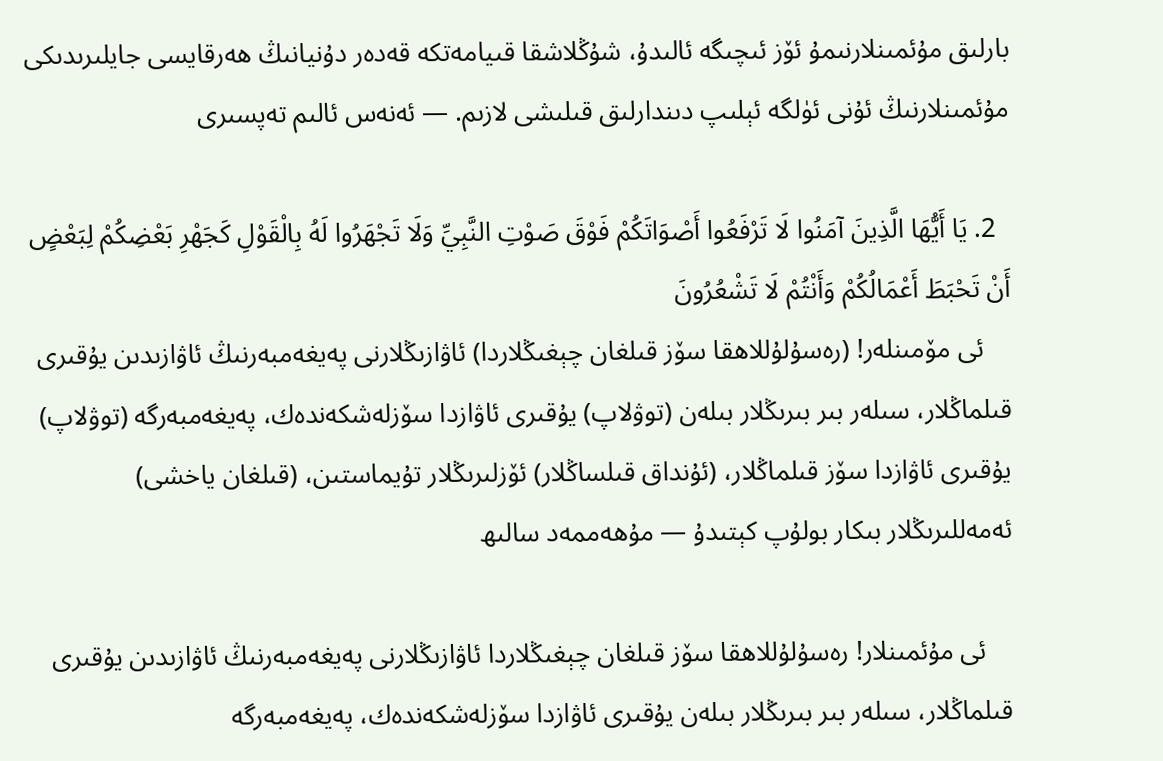بارلىق مۇئمىنلارنىمۇ ئۆز ئىچىگە ئالىدۇ، شۇڭلاشقا قىيامەتكە قەدەر دۇنيانىڭ ھەرقايسى جايلىرىدىكى مۇئمىنلارنىڭ ئۇنى ئۈلگە ئېلىپ دىندارلىق قىلىشى لازىم. — ئەنەس ئالىم تەپسىرى

  2. يَا أَيُّهَا الَّذِينَ آمَنُوا لَا تَرْفَعُوا أَصْوَاتَكُمْ فَوْقَ صَوْتِ النَّبِيِّ وَلَا تَجْهَرُوا لَهُ بِالْقَوْلِ كَجَهْرِ بَعْضِكُمْ لِبَعْضٍ أَنْ تَحْبَطَ أَعْمَالُكُمْ وَأَنْتُمْ لَا تَشْعُرُونَ
    ئى مۆمىنلەر! (رەسۇلۇللاھقا سۆز قىلغان چېغىڭلاردا) ئاۋازىڭلارنى پەيغەمبەرنىڭ ئاۋازىدىن يۇقىرى قىلماڭلار، سىلەر بىر بىرىڭلار بىلەن (توۋلاپ) يۇقىرى ئاۋازدا سۆزلەشكەندەك، پەيغەمبەرگە (توۋلاپ) يۇقىرى ئاۋازدا سۆز قىلماڭلار، (ئۇنداق قىلساڭلار) ئۆزلىرىڭلار تۇيماستىن، (قىلغان ياخشى) ئەمەللىرىڭلار بىكار بولۇپ كېتىدۇ — مۇھەممەد سالىھ

    ئى مۇئمىنلار! رەسۇلۇللاھقا سۆز قىلغان چېغىڭلاردا ئاۋازىڭلارنى پەيغەمبەرنىڭ ئاۋازىدىن يۇقىرى قىلماڭلار، سىلەر بىر بىرىڭلار بىلەن يۇقىرى ئاۋازدا سۆزلەشكەندەك، پەيغەمبەرگە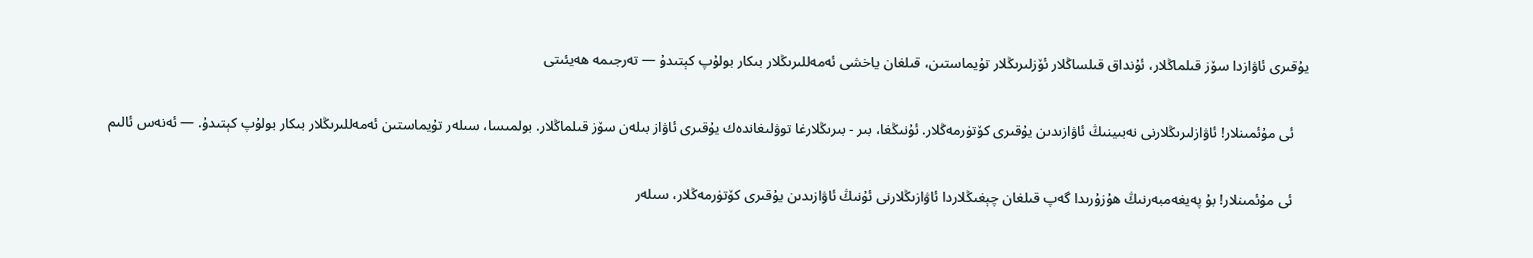يۇقىرى ئاۋازدا سۆز قىلماڭلار، ئۇنداق قىلساڭلار ئۆزلىرىڭلار تۇيماستىن، قىلغان ياخشى ئەمەللىرىڭلار بىكار بولۇپ كېتىدۇ — تەرجىمە ھەيئىتى

    ئى مۇئمىنلار! ئاۋازلىرىڭلارنى نەبىينىڭ ئاۋازىدىن يۇقىرى كۆتۈرمەڭلار. ئۇنىڭغا، بىر - بىرىڭلارغا توۋلىغاندەك يۇقىرى ئاۋاز بىلەن سۆز قىلماڭلار. بولمىسا، سىلەر تۇيماستىن ئەمەللىرىڭلار بىكار بولۇپ كېتىدۇ. — ئەنەس ئالىم

    ئى مۇئمىنلار! بۇ پەيغەمبەرنىڭ ھۇزۇرىدا گەپ قىلغان چېغىڭلاردا ئاۋازىڭلارنى ئۇنىڭ ئاۋازىدىن يۇقىرى كۆتۈرمەڭلار، سىلەر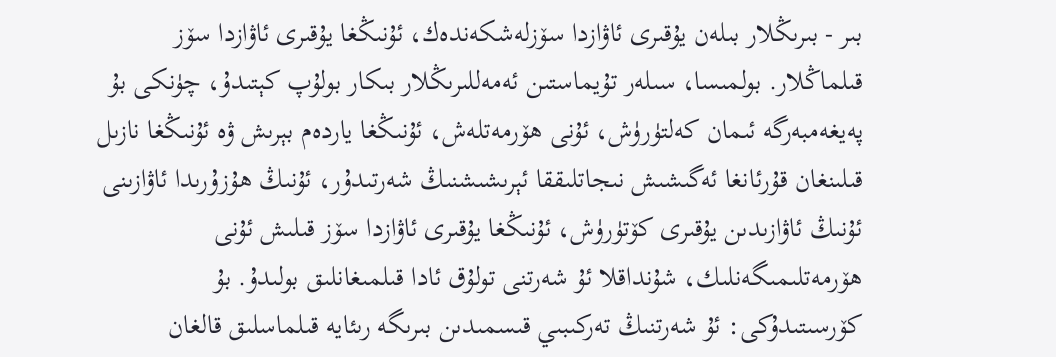بىر - بىرىڭلار بىلەن يۇقىرى ئاۋازدا سۆزلەشكەندەك، ئۇنىڭغا يۇقىرى ئاۋازدا سۆز قىلماڭلار. بولمىسا، سىلەر تۇيماستىن ئەمەللىرىڭلار بىكار بولۇپ كېتىدۇ، چۈنكى بۇ پەيغەمبەرگە ئىمان كەلتۈرۈش، ئۇنى ھۆرمەتلەش، ئۇنىڭغا ياردەم بېرىش ۋە ئۇنىڭغا نازىل قىلىنغان قۇرئانغا ئەگىشىش نىجاتلىققا ئېرىشىشنىڭ شەرتىدۇر، ئۇنىڭ ھۇزۇرىدا ئاۋازىنى ئۇنىڭ ئاۋازىدىن يۇقىرى كۆتۈرۈش، ئۇنىڭغا يۇقىرى ئاۋازدا سۆز قىلىش ئۇنى ھۆرمەتلىمىگەنلىك، شۇنداقلا ئۇ شەرتنى تولۇق ئادا قىلمىغانلىق بولىدۇ. بۇ كۆرسىتىدۇكى: ئۇ شەرتنىڭ تەركىبىي قىسمىدىن بىرىگە رىئايە قىلماسلىق قالغان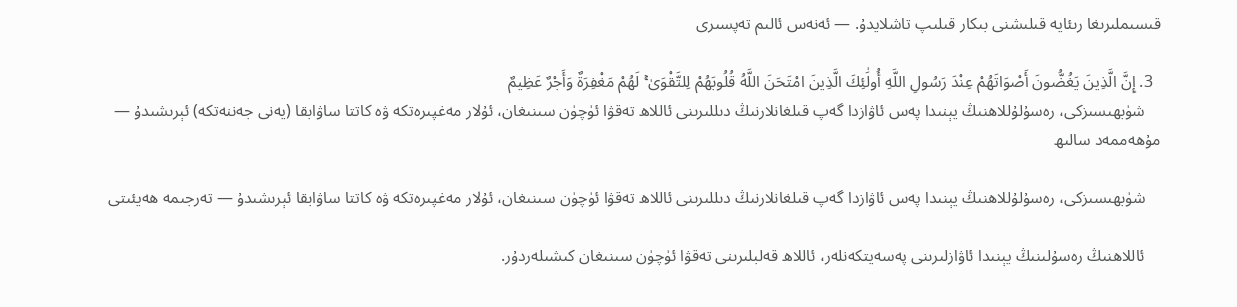قىسىملىرىغا رىئايە قىلىشنى بىكار قىلىپ تاشلايدۇ. — ئەنەس ئالىم تەپسىرى

  3. إِنَّ الَّذِينَ يَغُضُّونَ أَصْوَاتَهُمْ عِنْدَ رَسُولِ اللَّهِ أُولَٰئِكَ الَّذِينَ امْتَحَنَ اللَّهُ قُلُوبَهُمْ لِلتَّقْوَىٰ ۚ لَهُمْ مَغْفِرَةٌ وَأَجْرٌ عَظِيمٌ
    شۈبھىسىزكى، رەسۇلۇللاھنىڭ يېنىدا پەس ئاۋازدا گەپ قىلغانلارنىڭ دىللىرىنى ئاللاھ تەقۋا ئۈچۈن سىنىغان، ئۇلار مەغپىرەتكە ۋە كاتتا ساۋابقا (يەنى جەننەتكە) ئېرىشىدۇ — مۇھەممەد سالىھ

    شۈبھىسىزكى، رەسۇلۇللاھنىڭ يېنىدا پەس ئاۋازدا گەپ قىلغانلارنىڭ دىللىرىنى ئاللاھ تەقۋا ئۈچۈن سىنىغان، ئۇلار مەغپىرەتكە ۋە كاتتا ساۋابقا ئېرىشىدۇ — تەرجىمە ھەيئىتى

    ئاللاھنىڭ رەسۇلىنىڭ يېنىدا ئاۋازلىرىنى پەسەيتكەنلەر، ئاللاھ قەلبلىرىنى تەقۋا ئۈچۈن سىنىغان كىشىلەردۇر.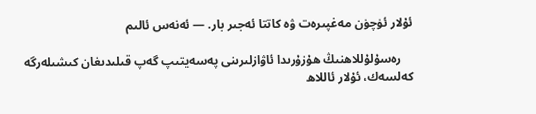ئۇلار ئۈچۈن مەغپىرەت ۋە كاتتا ئەجىر بار. — ئەنەس ئالىم

    رەسۇلۇللاھنىڭ ھۇزۇرىدا ئاۋازلىرىنى پەسەيتىپ گەپ قىلىدىغان كىشىلەرگە كەلسەك، ئۇلار ئاللاھ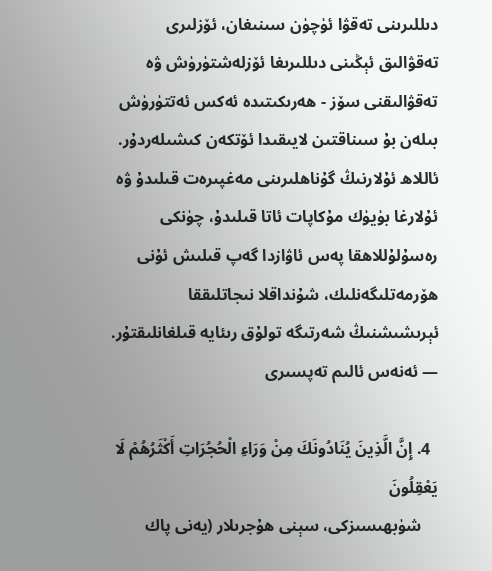دىللىرىنى تەقۋا ئۈچۈن سىنىغان، ئۆزلىرى تەقۋالىق ئېڭىنى دىللىرىغا ئۆزلەشتۈرۈش ۋە تەقۋالىقنى سۆز - ھەرىكىتىدە ئەكس ئەتتۈرۈش بىلەن بۇ سىناقتىن لايىقىدا ئۆتكەن كىشىلەردۇر. ئاللاھ ئۇلارنىڭ گۇناھلىرىنى مەغپىرەت قىلىدۇ ۋە ئۇلارغا بۈيۈك مۇكاپات ئاتا قىلىدۇ، چۈنكى رەسۇلۇللاھقا پەس ئاۋازدا گەپ قىلىش ئۇنى ھۆرمەتلىگەنلىك، شۇنداقلا نىجاتلىققا ئېرىشىشنىڭ شەرتىگە تولۇق رىئايە قىلغانلىقتۇر. — ئەنەس ئالىم تەپسىرى

  4. إِنَّ الَّذِينَ يُنَادُونَكَ مِنْ وَرَاءِ الْحُجُرَاتِ أَكْثَرُهُمْ لَا يَعْقِلُونَ
    شۈبھىسىزكى، سېنى ھۇجرىلار (يەنى پاك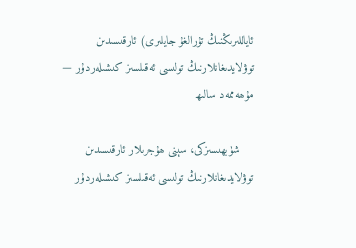ئاياللىرىڭنىڭ تۇرالغۇ جايلىرى) ئارقىسىدىن توۋلايدىغانلارنىڭ تولىسى ئەقىلسىز كىشىلەردۇر — مۇھەممەد سالىھ

    شۈبھىسىزكى، سېنى ھۇجرىلار ئارقىسىدىن توۋلايدىغانلارنىڭ تولىسى ئەقىلسىز كىشىلەردۇر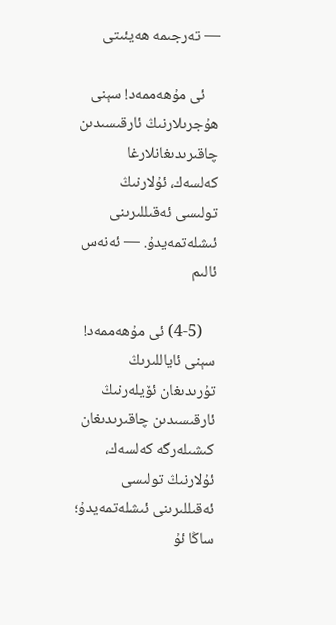— تەرجىمە ھەيئىتى

    ئى مۇھەممەد! سېنى ھۇجرىلارنىڭ ئارقىسىدىن چاقىرىدىغانلارغا كەلسەك، ئۇلارنىڭ تولىسى ئەقىللىرىنى ئىشلەتمەيدۇ. — ئەنەس ئالىم

    (4-5) ئى مۇھەممەد! سېنى ئاياللىرىڭ تۇرىدىغان ئۆيلەرنىڭ ئارقىسىدىن چاقىرىدىغان كىشىلەرگە كەلسەك، ئۇلارنىڭ تولىسى ئەقىللىرىنى ئىشلەتمەيدۇ؛ ساڭا ئۇ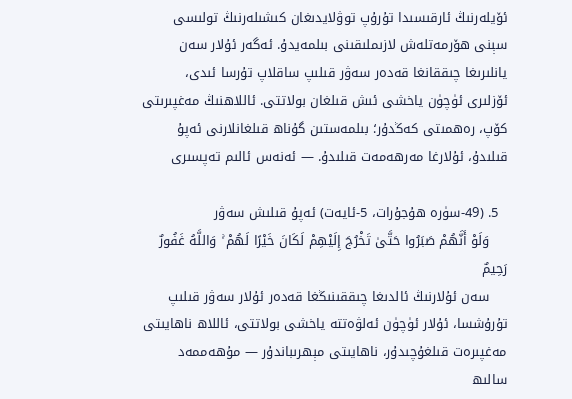ئۆيلەرنىڭ ئارقىسىدا تۇرۇپ توۋلايدىغان كىشىلەرنىڭ تولىسى سېنى ھۆرمەتلەش لازىملىقىنى بىلمەيدۇ. ئەگەر ئۇلار سەن يانلىرىغا چىققانغا قەدەر سەۋر قىلىپ ساقلاپ تۇرسا ئىدى، ئۆزلىرى ئۈچۈن ياخشى ئىش قىلغان بولاتتى. ئاللاھنىڭ مەغپىرىتى كۆپ، رەھمىتى كەڭدۇر؛ بىلمەستىن گۇناھ قىلغانلارنى ئەپۇ قىلىدۇ، ئۇلارغا مەرھەمەت قىلىدۇ. — ئەنەس ئالىم تەپسىرى

  5. (49-سۈرە ھۇجۇرات، 5-ئايەت) ئەپۇ قىلىش سەۋر
    وَلَوْ أَنَّهُمْ صَبَرُوا حَتَّىٰ تَخْرُجَ إِلَيْهِمْ لَكَانَ خَيْرًا لَهُمْ ۚ وَاللَّهُ غَفُورٌ رَحِيمٌ
    سەن ئۇلارنىڭ ئالدىغا چىققىنىڭغا قەدەر ئۇلار سەۋر قىلىپ تۇرۇشسا، ئۇلار ئۈچۈن ئەلۋەتتە ياخشى بولاتتى، ئاللاھ ناھايىتى مەغپىرەت قىلغۇچىدۇر، ناھايىتى مېھرىباندۇر — مۇھەممەد سالىھ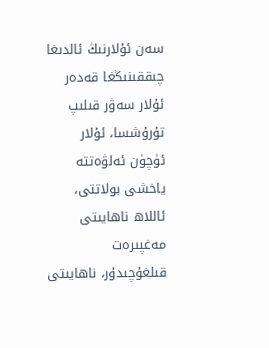سەن ئۇلارنىڭ ئالدىغا چىققىنىڭغا قەدەر ئۇلار سەۋر قىلىپ تۇرۇشسا، ئۇلار ئۈچۈن ئەلۋەتتە ياخشى بولاتتى، ئاللاھ ناھايىتى مەغپىرەت قىلغۇچىدۇر، ناھايىتى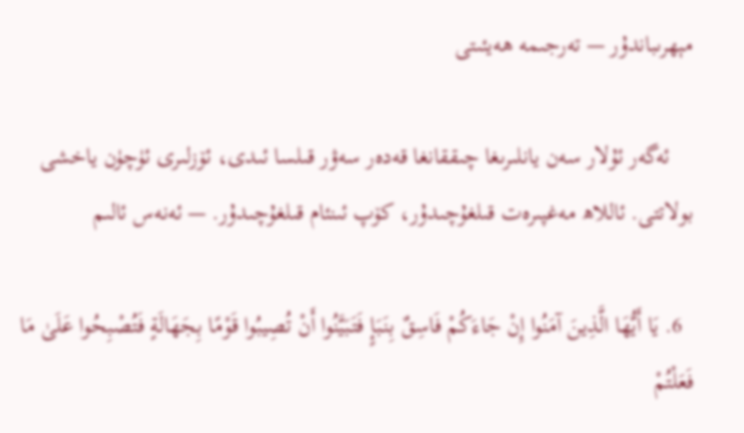مېھرىباندۇر — تەرجىمە ھەيئىتى

    ئەگەر ئۇلار سەن يانلىرىغا چىققانغا قەدەر سەۋر قىلسا ئىدى، ئۆزلىرى ئۈچۈن ياخشى بولاتتى. ئاللاھ مەغپىرەت قىلغۇچىدۇر، كۆپ ئىنئام قىلغۇچىدۇر. — ئەنەس ئالىم

  6. يَا أَيُّهَا الَّذِينَ آمَنُوا إِنْ جَاءَكُمْ فَاسِقٌ بِنَبَإٍ فَتَبَيَّنُوا أَنْ تُصِيبُوا قَوْمًا بِجَهَالَةٍ فَتُصْبِحُوا عَلَىٰ مَا فَعَلْتُمْ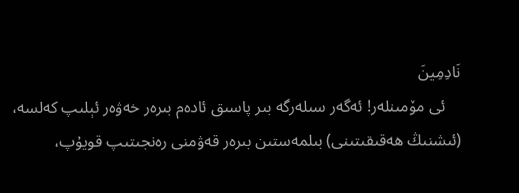نَادِمِينَ
    ئى مۆمىنلەر! ئەگەر سىلەرگە بىر پاسىق ئادەم بىرەر خەۋەر ئېلىپ كەلسە، (ئىشنىڭ ھەقىقىتىنى) بىلمەستىن بىرەر قەۋمنى رەنجىتىپ قويۇپ،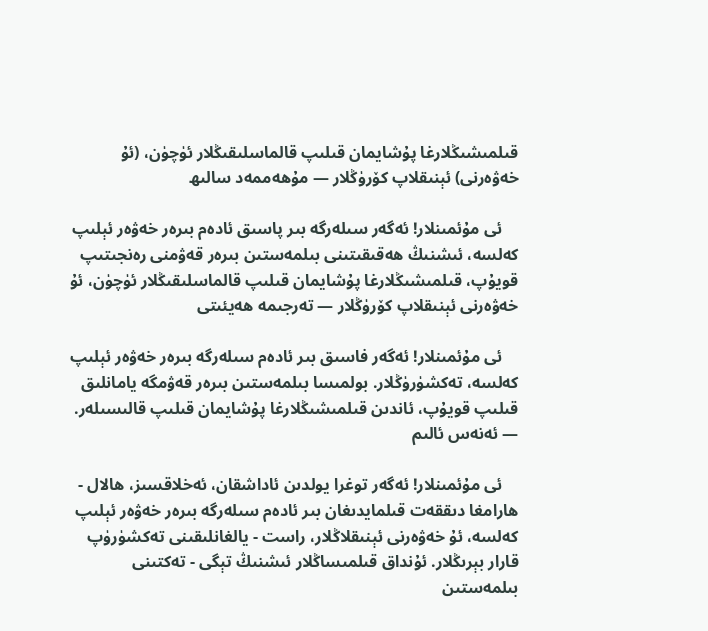قىلمىشىڭلارغا پۇشايمان قىلىپ قالماسلىقىڭلار ئۈچۈن، (ئۇ خەۋەرنى) ئېنىقلاپ كۆرۈڭلار — مۇھەممەد سالىھ

    ئى مۇئمىنلار! ئەگەر سىلەرگە بىر پاسىق ئادەم بىرەر خەۋەر ئېلىپ كەلسە، ئىشنىڭ ھەقىقىتىنى بىلمەستىن بىرەر قەۋمنى رەنجىتىپ قويۇپ، قىلمىشىڭلارغا پۇشايمان قىلىپ قالماسلىقىڭلار ئۈچۈن، ئۇ خەۋەرنى ئېنىقلاپ كۆرۈڭلار — تەرجىمە ھەيئىتى

    ئى مۇئمىنلار! ئەگەر فاسىق بىر ئادەم سىلەرگە بىرەر خەۋەر ئېلىپ كەلسە، تەكشۈرۈڭلار. بولمىسا بىلمەستىن بىرەر قەۋمگە يامانلىق قىلىپ قويۇپ، ئاندىن قىلمىشىڭلارغا پۇشايمان قىلىپ قالىسىلەر. — ئەنەس ئالىم

    ئى مۇئمىنلار! ئەگەر توغرا يولدىن ئاداشقان، ئەخلاقسىز، ھالال - ھارامغا دىققەت قىلمايدىغان بىر ئادەم سىلەرگە بىرەر خەۋەر ئېلىپ كەلسە، ئۇ خەۋەرنى ئېنىقلاڭلار، راست - يالغانلىقىنى تەكشۈرۈپ قارار بېرىڭلار. ئۇنداق قىلمىساڭلار ئىشنىڭ تېگى - تەكتىنى بىلمەستىن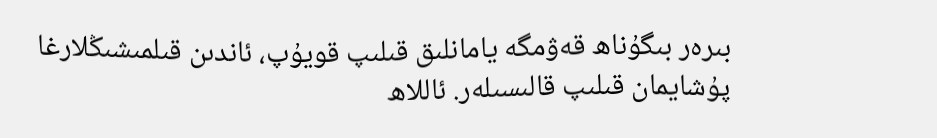بىرەر بىگۇناھ قەۋمگە يامانلىق قىلىپ قويۇپ، ئاندىن قىلمىشىڭلارغا پۇشايمان قىلىپ قالىسىلەر. ئاللاھ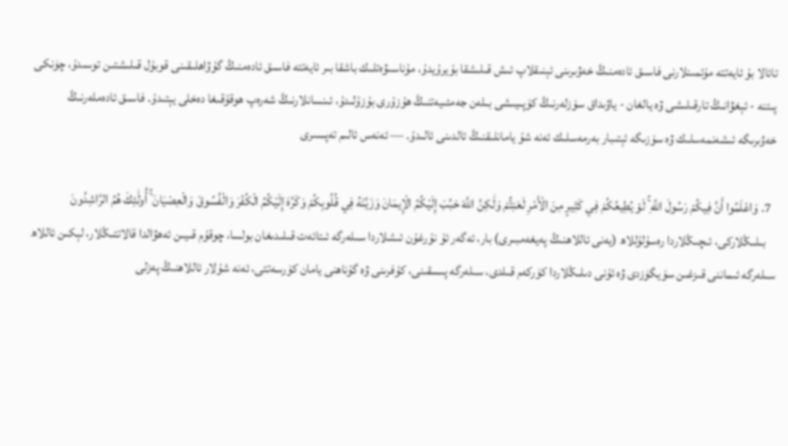تائالا بۇ ئايەتتە مۇئمىنلارنى فاسىق ئادەمنىڭ خەۋىرىنى ئېنىقلاپ ئىش قىلىشقا بۇيرۇيدۇ، مۇناسىۋەتلىك باشقا بىر ئايەتتە فاسىق ئادەمنىڭ گۇۋاھلىقىنى قوبۇل قىلىشتىن توسىدۇ، چۈنكى پىتنە - ئېغۋانىڭ تارقىلىشى ۋە يالغان - ياۋىداق سۆزلەرنىڭ كۆپىيىشى بىلەن جەمئىيەتنىڭ ھۇزۇرى بۇزۇلىدۇ، ئىنسانلارنىڭ شەرەپ ھوقۇقىغا دەخلى يېتىدۇ. فاسىق ئادەملەرنىڭ خەۋىرىگە ئىشەنمەسلىك ۋە سۆزىگە ئېتىبار بەرمەسلىك ئەنە شۇ يامانلىقنىڭ ئالدىنى ئالىدۇ. — ئەنەس ئالىم تەپسىرى

  7. وَاعْلَمُوا أَنَّ فِيكُمْ رَسُولَ اللَّهِ ۚ لَوْ يُطِيعُكُمْ فِي كَثِيرٍ مِنَ الْأَمْرِ لَعَنِتُّمْ وَلَٰكِنَّ اللَّهَ حَبَّبَ إِلَيْكُمُ الْإِيمَانَ وَزَيَّنَهُ فِي قُلُوبِكُمْ وَكَرَّهَ إِلَيْكُمُ الْكُفْرَ وَالْفُسُوقَ وَالْعِصْيَانَ ۚ أُولَٰئِكَ هُمُ الرَّاشِدُونَ
    بىلىڭلاركى، ئىچىڭلاردا رەسۇلۇللاھ (يەنى ئاللاھنىڭ پەيغەمبىرى) بار، ئەگەر ئۇ نۇرغۇن ئىشلاردا سىلەرگە ئىتائەت قىلىدىغان بولسا، چوقۇم قىيىن ئەھۋالدا قالاتتىڭلار، لېكىن ئاللاھ سىلەرگە ئىماننى قىزغىن سۆيگۈزدى ۋە ئۇنى دىلىڭلاردا كۆركەم قىلدى، سىلەرگە پىسقىنى، كۇفرىنى ۋە گۇناھنى يامان كۆرسەتتى، ئەنە شۇلار ئاللاھنىڭ پەزلى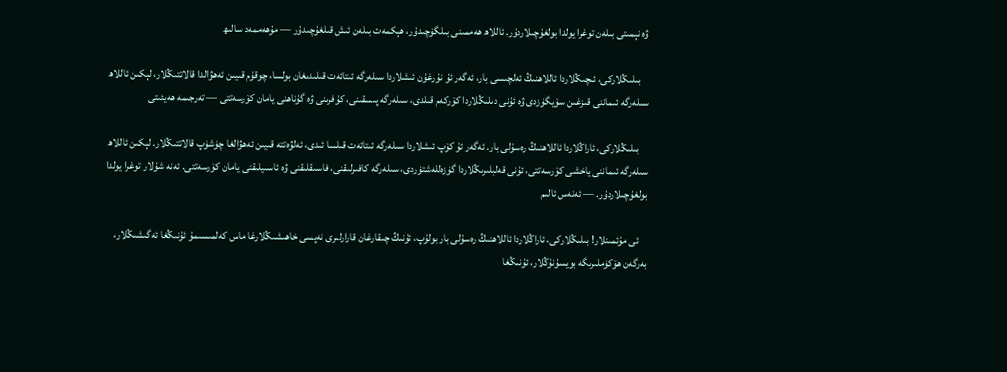ۋە نېمىتى بىلەن توغرا يولدا بولغۇچىلاردۇر. ئاللاھ ھەممىنى بىلگۈچىدۇر، ھېكمەت بىلەن ئىش قىلغۇچىدۇر — مۇھەممەد سالىھ

    بىلىڭلاركى، ئىچىڭلاردا ئاللاھنىڭ ئەلچىسى بار، ئەگەر ئۇ نۇرغۇن ئىشلاردا سىلەرگە ئىتائەت قىلىدىغان بولسا، چوقۇم قىيىن ئەھۋالدا قالاتتىڭلار، لېكىن ئاللاھ سىلەرگە ئىماننى قىزغىن سۆيگۈزدى ۋە ئۇنى دىلىڭلاردا كۆركەم قىلدى، سىلەرگە پىسقىنى، كۇفرىنى ۋە گۇناھنى يامان كۆرسەتتى — تەرجىمە ھەيئىتى

    بىلىڭلاركى، ئاراڭلاردا ئاللاھنىڭ رەسۇلى بار. ئەگەر ئۇ كۆپ ئىشلاردا سىلەرگە ئىتائەت قىلسا ئىدى، ئەلۋەتتە قىيىن ئەھۋالغا چۈشۈپ قالاتتىڭلار. لېكىن ئاللاھ سىلەرگە ئىماننى ياخشى كۆرسەتتى، ئۇنى قەلبلىرىڭلاردا گۈزەللەشتۈردى، سىلەرگە كافىرلىقنى، فاسىقلىقنى ۋە ئاسىيلىقنى يامان كۆرسەتتى. ئەنە شۇلار توغرا يولدا بولغۇچىلاردۇر. — ئەنەس ئالىم

    ئى مۇئمىنلار! بىلىڭلاركى، ئاراڭلاردا ئاللاھنىڭ رەسۇلى بار بولۇپ، ئۇنىڭ چىقارغان قارارلىرى نەپسى خاھىشىڭلارغا ماس كەلمىسىمۇ ئۇنىڭغا ئەگىشىڭلار، بەرگەن ھۆكۈملىرىگە بويسۇنۇڭلار، ئۇنىڭغا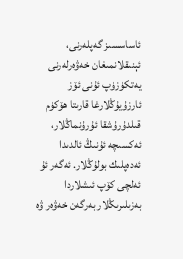ئاساسسىز گەپلەرنى، ئېنىقلانمىغان خەۋەرلەرنى يەتكۈزۈپ ئۇنى ئۆز ئارزۇيۇڭلارغا قارىتا ھۆكۈم قىلدۇرۇشقا ئۇرۇنماڭلار، ئەكسىچە ئۇنىڭ ئالدىدا ئەدەپلىك بولۇڭلار. ئەگەر ئۇ ئەلچى كۆپ ئىشلاردا بەزىلىرىڭلار بەرگەن خەۋەر ۋە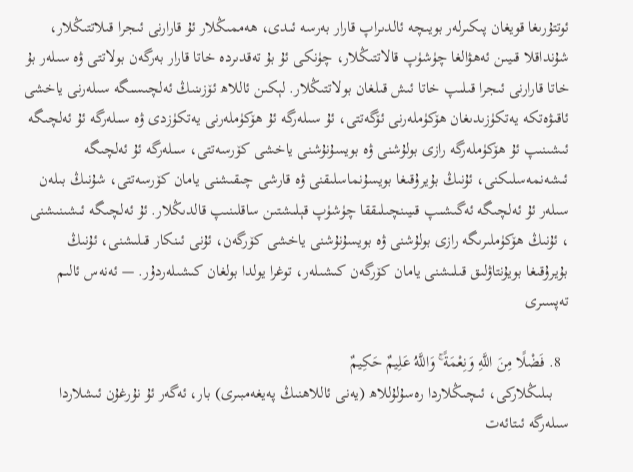ئوتتۇرىغا قويغان پىكىرلەر بويىچە ئالدىراپ قارار بەرسە ئىدى، ھەممىڭلار ئۇ قارارنى ئىجرا قىلاتتىڭلار، شۇنداقلا قىيىن ئەھۋالغا چۈشۈپ قالاتتىڭلار، چۈنكى ئۇ بۇ تەقدىردە خاتا قارار بەرگەن بولاتتى ۋە سىلەر بۇ خاتا قارارنى ئىجرا قىلىپ خاتا ئىش قىلغان بولاتتىڭلار. لېكىن ئاللاھ ئۆزىنىڭ ئەلچىسىگە سىلەرنى ياخشى ئاقىۋەتكە يەتكۈزىدىغان ھۆكۈملەرنى ئۆگەتتى، ئۇ سىلەرگە ئۇ ھۆكۈملەرنى يەتكۈزدى ۋە سىلەرگە ئۇ ئەلچىگە ئىشىنىپ ئۇ ھۆكۈملەرگە رازى بولۇشنى ۋە بويسۇنۇشنى ياخشى كۆرسەتتى، سىلەرگە ئۇ ئەلچىگە ئىشەنمەسلىكنى، ئۇنىڭ بۇيرۇقىغا بويسۇنماسلىقنى ۋە قارشى چىقىشنى يامان كۆرسەتتى، شۇنىڭ بىلەن سىلەر ئۇ ئەلچىگە ئەگىشىپ قىيىنچىلىققا چۈشۈپ قېلىشتىن ساقلىنىپ قالدىڭلار. ئۇ ئەلچىگە ئىشىنىشنى ، ئۇنىڭ ھۆكۈملىرىگە رازى بولۇشنى ۋە بويسۇنۇشنى ياخشى كۆرگەن، ئۇنى ئىنكار قىلىشنى، ئۇنىڭ بۇيرۇقىغا بويۇنتاۋلىق قىلىشنى يامان كۆرگەن كىشىلەر، توغرا يولدا بولغان كىشىلەردۇر. — ئەنەس ئالىم تەپسىرى

  8. فَضْلًا مِنَ اللَّهِ وَنِعْمَةً ۚ وَاللَّهُ عَلِيمٌ حَكِيمٌ
    بىلىڭلاركى، ئىچىڭلاردا رەسۇلۇللاھ (يەنى ئاللاھنىڭ پەيغەمبىرى) بار، ئەگەر ئۇ نۇرغۇن ئىشلاردا سىلەرگە ئىتائەت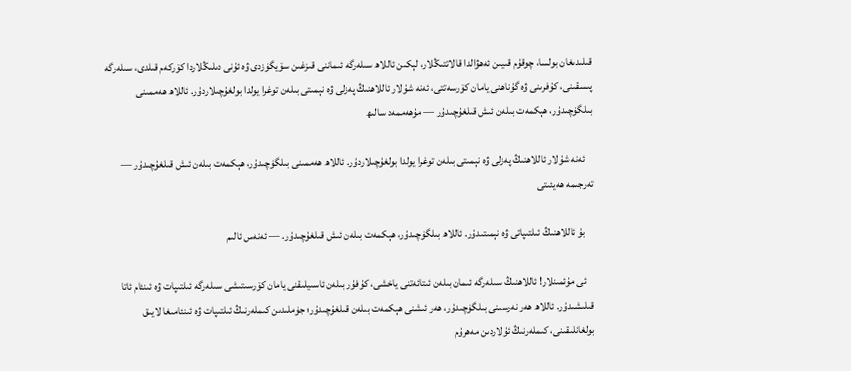قىلىدىغان بولسا، چوقۇم قىيىن ئەھۋالدا قالاتتىڭلار، لېكىن ئاللاھ سىلەرگە ئىماننى قىزغىن سۆيگۈزدى ۋە ئۇنى دىلىڭلاردا كۆركەم قىلدى، سىلەرگە پىسقىنى، كۇفرىنى ۋە گۇناھنى يامان كۆرسەتتى، ئەنە شۇلار ئاللاھنىڭ پەزلى ۋە نېمىتى بىلەن توغرا يولدا بولغۇچىلاردۇر. ئاللاھ ھەممىنى بىلگۈچىدۇر، ھېكمەت بىلەن ئىش قىلغۇچىدۇر — مۇھەممەد سالىھ

    ئەنە شۇلار ئاللاھنىڭ پەزلى ۋە نېمىتى بىلەن توغرا يولدا بولغۇچىلاردۇر. ئاللاھ ھەممىنى بىلگۈچىدۇر، ھېكمەت بىلەن ئىش قىلغۇچىدۇر — تەرجىمە ھەيئىتى

    بۇ ئاللاھنىڭ ئىلتىپاتى ۋە نېمىتىدۇر. ئاللاھ بىلگۈچىدۇر، ھېكمەت بىلەن ئىش قىلغۇچىدۇر. — ئەنەس ئالىم

    ئى مۇئمىنلار! ئاللاھنىڭ سىلەرگە ئىمان بىلەن ئىتائەتنى ياخشى، كۇفۇر بىلەن ئاسىيلىقنى يامان كۆرسىتىشى سىلەرگە ئىلتىپات ۋە ئىنئام ئاتا قىلىشىدۇر. ئاللاھ ھەر نەرسىنى بىلگۈچىدۇر، ھەر ئىشنى ھېكمەت بىلەن قىلغۇچىدۇر؛ جۈملىدىن كىملەرنىڭ ئىلتىپات ۋە ئىنئامىغا لايىق بولغانلىقىنى، كىملەرنىڭ ئۇلاردىن مەھرۇم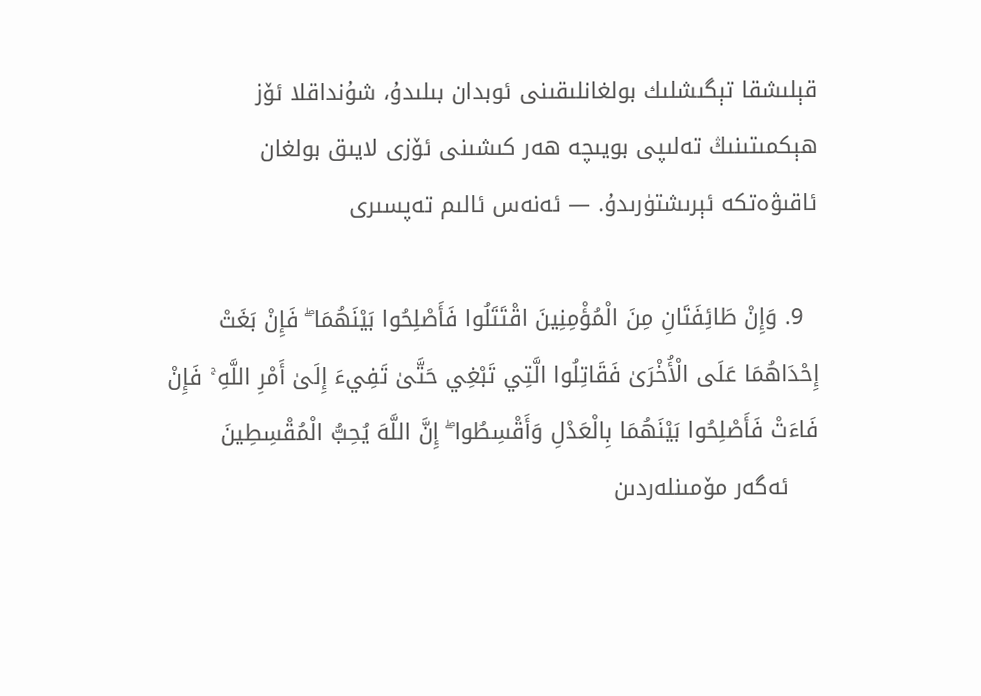قېلىشقا تېگىشلىك بولغانلىقىنى ئوبدان بىلىدۇ، شۇنداقلا ئۆز ھېكمىتىنىڭ تەلىپى بويىچە ھەر كىشىنى ئۆزى لايىق بولغان ئاقىۋەتكە ئېرىشتۈرىدۇ. — ئەنەس ئالىم تەپسىرى

  9. وَإِنْ طَائِفَتَانِ مِنَ الْمُؤْمِنِينَ اقْتَتَلُوا فَأَصْلِحُوا بَيْنَهُمَا ۖ فَإِنْ بَغَتْ إِحْدَاهُمَا عَلَى الْأُخْرَىٰ فَقَاتِلُوا الَّتِي تَبْغِي حَتَّىٰ تَفِيءَ إِلَىٰ أَمْرِ اللَّهِ ۚ فَإِنْ فَاءَتْ فَأَصْلِحُوا بَيْنَهُمَا بِالْعَدْلِ وَأَقْسِطُوا ۖ إِنَّ اللَّهَ يُحِبُّ الْمُقْسِطِينَ
    ئەگەر مۆمىنلەردىن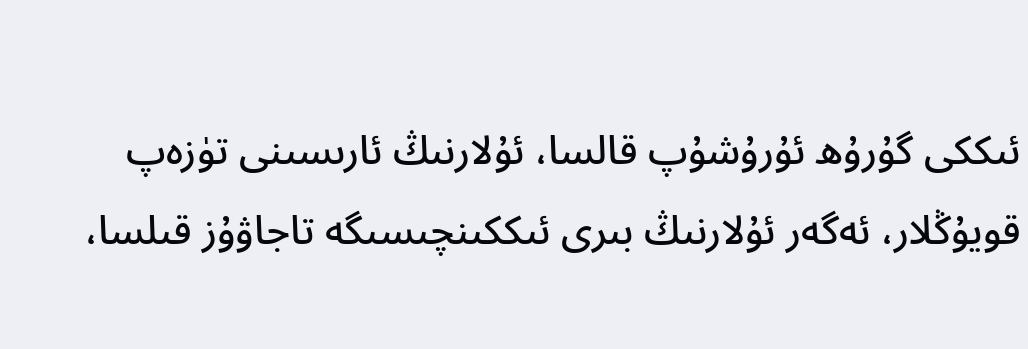ئىككى گۇرۇھ ئۇرۇشۇپ قالسا، ئۇلارنىڭ ئارىسىنى تۈزەپ قويۇڭلار، ئەگەر ئۇلارنىڭ بىرى ئىككىنچىسىگە تاجاۋۇز قىلسا،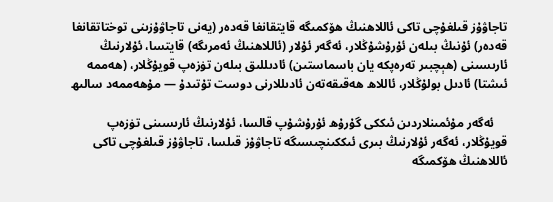تاجاۋۇز قىلغۇچى تاكى ئاللاھنىڭ ھۆكمىگە قايتقانغا قەدەر (يەنى تاجاۋۇزىنى توختاتقانغا قەدەر) ئۇنىڭ بىلەن ئۇرۇشۇڭلار، ئەگەر ئۇلار (ئاللاھنىڭ ئەمرىگە) قايتسا، ئۇلارنىڭ ئارىسىنى (ھېچبىر تەرەپكە يان باسماستىن) ئادىللىق بىلەن تۈزەپ قويۇڭلار، (ھەممە ئىشتا) ئادىل بولۇڭلار، ئاللاھ ھەقىقەتەن ئادىللارنى دوست تۇتىدۇ — مۇھەممەد سالىھ

    ئەگەر مۇئمىنلاردىن ئىككى گۇرۇھ ئۇرۇشۇپ قالسا، ئۇلارنىڭ ئارىسىنى تۈزەپ قويۇڭلار، ئەگەر ئۇلارنىڭ بىرى ئىككىنچىسىگە تاجاۋۇز قىلسا، تاجاۋۇز قىلغۇچى تاكى ئاللاھنىڭ ھۆكمىگە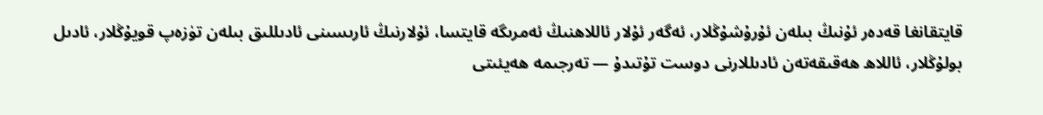قايتقانغا قەدەر ئۇنىڭ بىلەن ئۇرۇشۇڭلار، ئەگەر ئۇلار ئاللاھنىڭ ئەمرىگە قايتسا، ئۇلارنىڭ ئارىسىنى ئادىللىق بىلەن تۈزەپ قويۇڭلار، ئادىل بولۇڭلار، ئاللاھ ھەقىقەتەن ئادىللارنى دوست تۇتىدۇ — تەرجىمە ھەيئىتى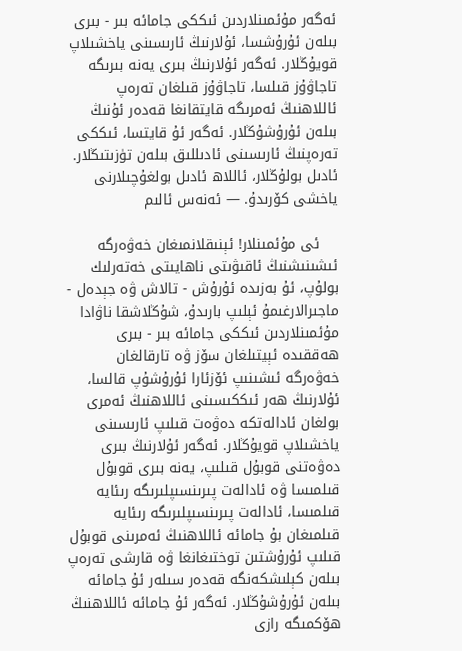ئەگەر مۇئمىنلاردىن ئىككى جامائە بىر - بىرى بىلەن ئۇرۇشسا، ئۇلارنىڭ ئارىسىنى ياخشىلاپ قويۇڭلار. ئەگەر ئۇلارنىڭ بىرى يەنە بىرىگە تاجاۋۇز قىلسا، تاجاۋۇز قىلغان تەرەپ ئاللاھنىڭ ئەمرىگە قايتقانغا قەدەر ئۇنىڭ بىلەن ئۇرۇشۇڭلار. ئەگەر ئۇ قايتسا، ئىككى تەرەپنىڭ ئارىسىنى ئادىللىق بىلەن تۈزىتىڭلار. ئادىل بولۇڭلار، ئاللاھ ئادىل بولغۇچىلارنى ياخشى كۆرىدۇ. — ئەنەس ئالىم

    ئى مۇئمىنلار! ئېنىقلانمىغان خەۋەرگە ئىشىنىشنىڭ ئاقىۋىتى ناھايىتى خەتەرلىك بولۇپ، ئۇ بەزىدە ئۇرۇش - تالاش ۋە جېدەل - ماجىرالارغىمۇ ئېلىپ بارىدۇ، شۇڭلاشقا ناۋادا مۇئمىنلاردىن ئىككى جامائە بىر - بىرى ھەققىدە ئېيتىلغان سۆز ۋە تارقالغان خەۋەرگە ئىشىنىپ ئۆزئارا ئۇرۇشۇپ قالسا، ئۇلارنىڭ ھەر ئىككىسىنى ئاللاھنىڭ ئەمرى بولغان ئادالەتكە دەۋەت قىلىپ ئارىسىنى ياخشىلاپ قويۇڭلار. ئەگەر ئۇلارنىڭ بىرى دەۋەتنى قوبۇل قىلىپ، يەنە بىرى قوبۇل قىلمىسا ۋە ئادالەت پىرىنسىپلىرىگە رىئايە قىلمىسا، ئادالەت پىرىنسىپلىرىگە رىئايە قىلمىغان بۇ جامائە ئاللاھنىڭ ئەمرىنى قوبۇل قىلىپ ئۇرۇشتىن توختىغانغا ۋە قارشى تەرەپ بىلەن كېلىشكەنگە قەدەر سىلەر ئۇ جامائە بىلەن ئۇرۇشۇڭلار. ئەگەر ئۇ جامائە ئاللاھنىڭ ھۆكمىگە رازى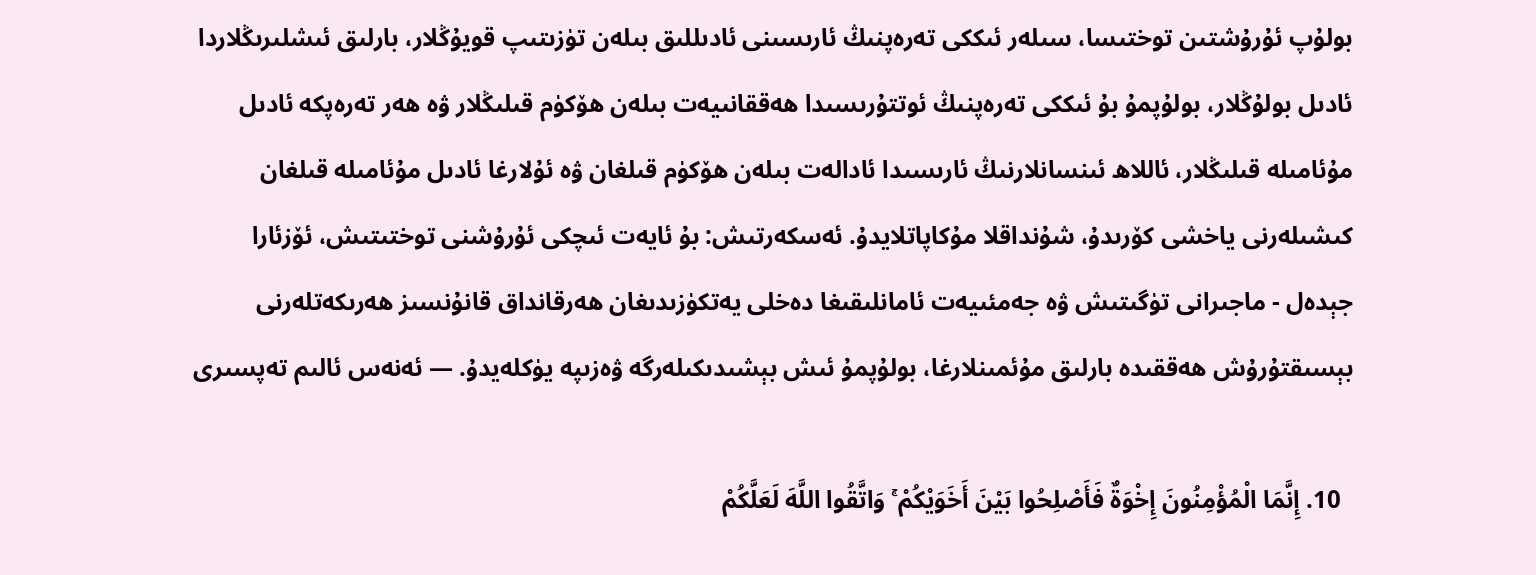بولۇپ ئۇرۇشتىن توختىسا، سىلەر ئىككى تەرەپنىڭ ئارىسىنى ئادىللىق بىلەن تۈزىتىپ قويۇڭلار، بارلىق ئىشلىرىڭلاردا ئادىل بولۇڭلار، بولۇپمۇ بۇ ئىككى تەرەپنىڭ ئوتتۇرىسىدا ھەققانىيەت بىلەن ھۆكۈم قىلىڭلار ۋە ھەر تەرەپكە ئادىل مۇئامىلە قىلىڭلار، ئاللاھ ئىنسانلارنىڭ ئارىسىدا ئادالەت بىلەن ھۆكۈم قىلغان ۋە ئۇلارغا ئادىل مۇئامىلە قىلغان كىشىلەرنى ياخشى كۆرىدۇ، شۇنداقلا مۇكاپاتلايدۇ. ئەسكەرتىش: بۇ ئايەت ئىچكى ئۇرۇشنى توختىتىش، ئۆزئارا جېدەل - ماجىرانى تۈگىتىش ۋە جەمئىيەت ئامانلىقىغا دەخلى يەتكۈزىدىغان ھەرقانداق قانۇنسىز ھەرىكەتلەرنى بېسىقتۇرۇش ھەققىدە بارلىق مۇئمىنلارغا، بولۇپمۇ ئىش بېشىدىكىلەرگە ۋەزىپە يۈكلەيدۇ. — ئەنەس ئالىم تەپسىرى

  10. إِنَّمَا الْمُؤْمِنُونَ إِخْوَةٌ فَأَصْلِحُوا بَيْنَ أَخَوَيْكُمْ ۚ وَاتَّقُوا اللَّهَ لَعَلَّكُمْ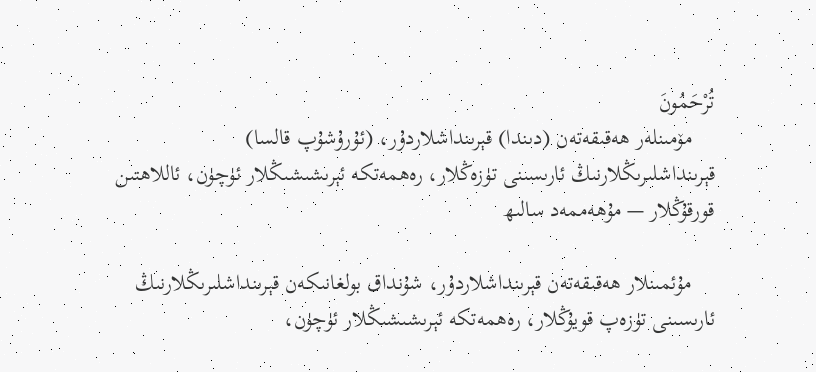تُرْحَمُونَ
    مۆمىنلەر ھەقىقەتەن (دىندا) قېرىنداشلاردۇر، (ئۇرۇشۇپ قالسا) قېرىنداشلىرىڭلارنىڭ ئارىسىنى تۈزەڭلار، رەھمەتكە ئېرىشىشىڭلار ئۈچۈن، ئاللاھتىن قورقۇڭلار — مۇھەممەد سالىھ

    مۇئمىنلار ھەقىقەتەن قېرىنداشلاردۇر، شۇنداق بولغانىكەن قېرىنداشلىرىڭلارنىڭ ئارىسىنى تۈزەپ قويۇڭلار، رەھمەتكە ئېرىشىشىڭلار ئۈچۈن،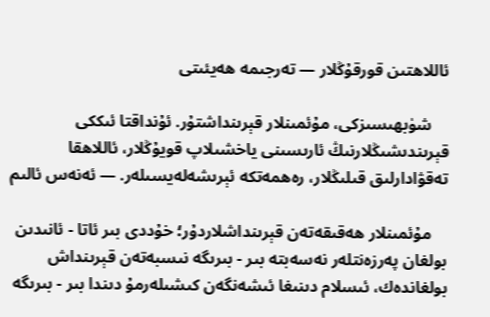ئاللاھتىن قورقۇڭلار — تەرجىمە ھەيئىتى

    شۈبھىسىزكى، مۇئمىنلار قېرىنداشتۇر. ئۇنداقتا ئىككى قېرىندىشىڭلارنىڭ ئارىسىنى ياخشىلاپ قويۇڭلار، ئاللاھقا تەقۋادارلىق قىلىڭلار، رەھمەتكە ئېرىشەلەيسىلەر. — ئەنەس ئالىم

    مۇئمىنلار ھەقىقەتەن قېرىنداشلاردۇر؛ خۇددى بىر ئاتا - ئانىدىن بولغان پەرزەنتلەر نەسەبتە بىر - بىرىگە نىسبەتەن قېرىنداش بولغاندەك، ئىسلام دىنىغا ئىشەنگەن كىشىلەرمۇ دىندا بىر - بىرىگە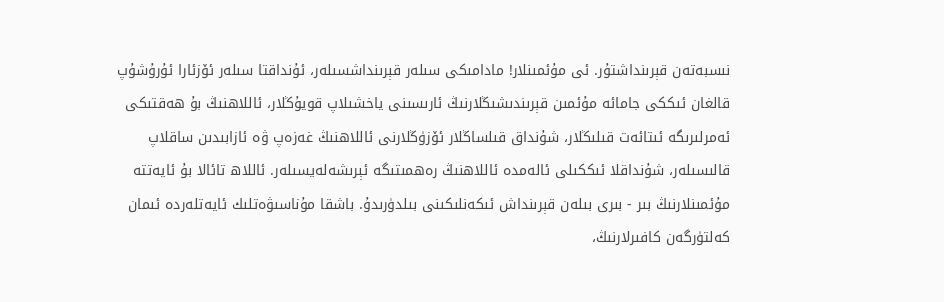نىسبەتەن قېرىنداشتۇر. ئى مۇئمىنلار! مادامىكى سىلەر قېرىنداشسىلەر، ئۇنداقتا سىلەر ئۆزئارا ئۇرۇشۇپ قالغان ئىككى جامائە مۇئمىن قېرىندىشىڭلارنىڭ ئارىسىنى ياخشىلاپ قويۇڭلار، ئاللاھنىڭ بۇ ھەقتىكى ئەمرلىرىگە ئىتائەت قىلىڭلار، شۇنداق قىلساڭلار ئۆزۈڭلارنى ئاللاھنىڭ غەزەپ ۋە ئازابىدىن ساقلاپ قالىسىلەر، شۇنداقلا ئىككىلى ئالەمدە ئاللاھنىڭ رەھمىتىگە ئېرىشەلەيسىلەر. ئاللاھ تائالا بۇ ئايەتتە مۇئمىنلارنىڭ بىر - بىرى بىلەن قېرىنداش ئىكەنلىكىنى بىلدۈرىدۇ. باشقا مۇناسىۋەتلىك ئايەتلەردە ئىمان كەلتۈرگەن كافىرلارنىڭ،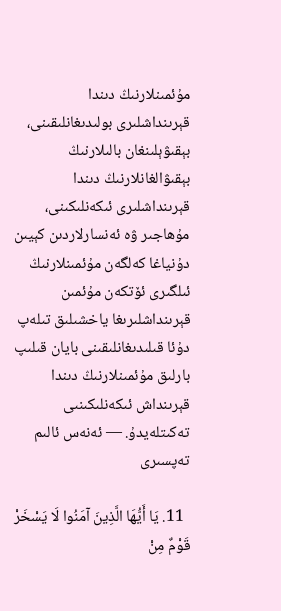مۇئمىنلارنىڭ دىندا قېرىنداشلىرى بولىدىغانلىقىنى، بېقىۋېلىنغان بالىلارنىڭ بېقىۋالغانلارنىڭ دىندا قېرىنداشلىرى ئىكەنلىكىنى، مۇھاجىر ۋە ئەنسارلاردىن كېيىن دۇنياغا كەلگەن مۇئمىنلارنىڭ ئىلگىرى ئۆتكەن مۇئمىن قېرىنداشلىرىغا ياخشىلىق تىلەپ دۇئا قىلىدىغانلىقىنى بايان قىلىپ بارلىق مۇئمىنلارنىڭ دىندا قېرىنداش ئىكەنلىكىنىى تەكىتلەيدۇ. — ئەنەس ئالىم تەپسىرى

  11. يَا أَيُّهَا الَّذِينَ آمَنُوا لَا يَسْخَرْ قَوْمٌ مِنْ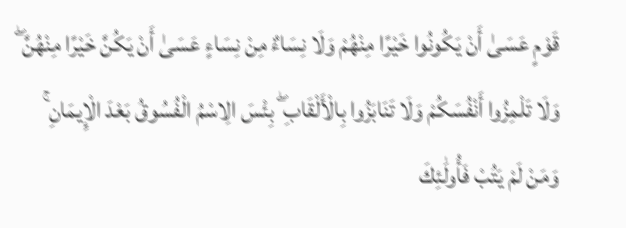قَوْمٍ عَسَىٰ أَنْ يَكُونُوا خَيْرًا مِنْهُمْ وَلَا نِسَاءٌ مِنْ نِسَاءٍ عَسَىٰ أَنْ يَكُنَّ خَيْرًا مِنْهُنَّ ۖ وَلَا تَلْمِزُوا أَنْفُسَكُمْ وَلَا تَنَابَزُوا بِالْأَلْقَابِ ۖ بِئْسَ الِاسْمُ الْفُسُوقُ بَعْدَ الْإِيمَانِ ۚ وَمَنْ لَمْ يَتُبْ فَأُولَٰئِكَ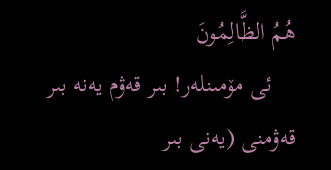هُمُ الظَّالِمُونَ
    ئى مۆمىنلەر! بىر قەۋم يەنە بىر قەۋمنى (يەنى بىر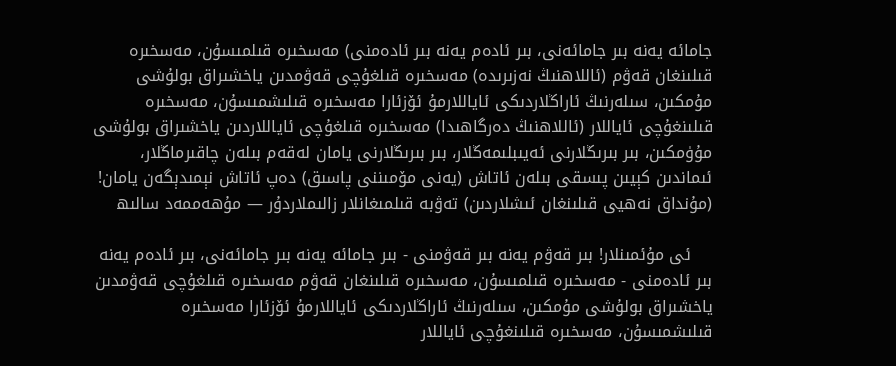جامائە يەنە بىر جامائەنى، بىر ئادەم يەنە بىر ئادەمنى) مەسخىرە قىلمىسۇن، مەسخىرە قىلىنغان قەۋم (ئاللاھنىڭ نەزىرىدە) مەسخىرە قىلغۇچى قەۋمدىن ياخشىراق بولۇشى مۇمكىن، سىلەرنىڭ ئاراڭلاردىكى ئاياللارمۇ ئۆزئارا مەسخىرە قىلىشمىسۇن، مەسخىرە قىلىنغۇچى ئاياللار (ئاللاھنىڭ دەرگاھىدا) مەسخىرە قىلغۇچى ئاياللاردىن ياخشىراق بولۇشى مۇۈمكىن، بىر بىرىڭلارنى ئەيىبلىمەڭلار، بىر بىرىڭلارنى يامان لەقەم بىلەن چاقىرماڭلار، ئىماندىن كېيىن پىسقى بىلەن ئاتاش (يەنى مۆمىننى پاسىق) دەپ ئاتاش نېمىدېگەن يامان! (مۇنداق نەھيى قىلىنغان ئىشلاردىن) تەۋبە قىلمىغانلار زالىملاردۇر — مۇھەممەد سالىھ

    ئى مۇئمىنلار! بىر قەۋم يەنە بىر قەۋمنى - بىر جامائە يەنە بىر جامائەنى، بىر ئادەم يەنە بىر ئادەمنى - مەسخىرە قىلمىسۇن، مەسخىرە قىلىنغان قەۋم مەسخىرە قىلغۇچى قەۋمدىن ياخشىراق بولۇشى مۇمكىن، سىلەرنىڭ ئاراڭلاردىكى ئاياللارمۇ ئۆزئارا مەسخىرە قىلىشمىسۇن، مەسخىرە قىلىنغۇچى ئاياللار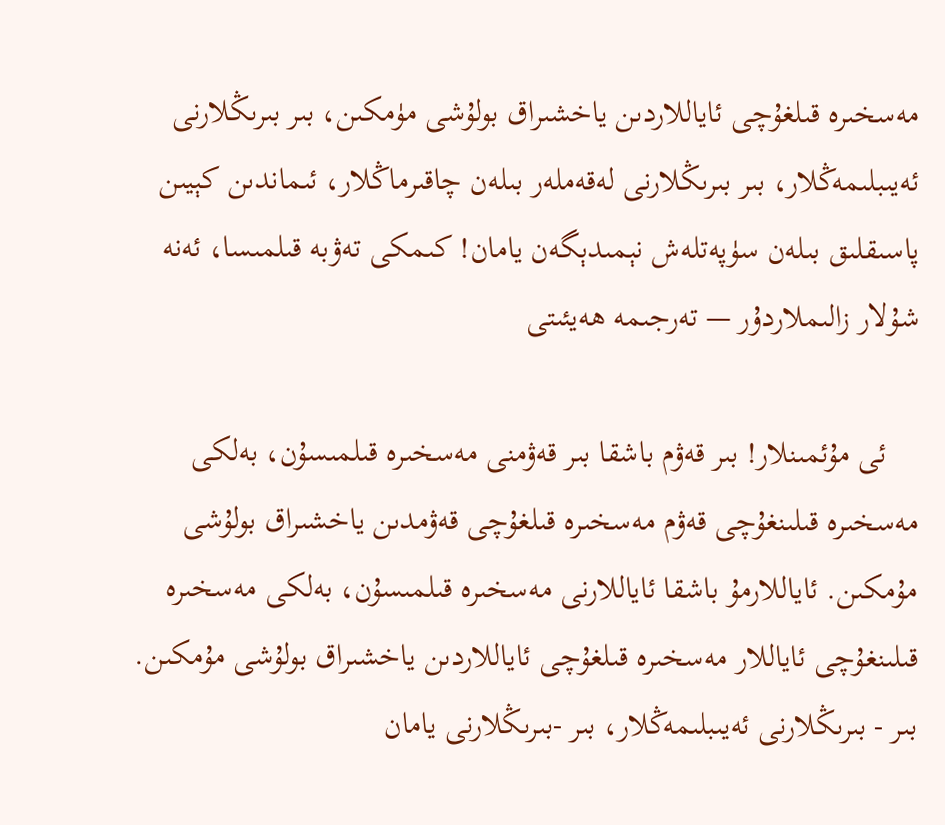مەسخىرە قىلغۇچى ئاياللاردىن ياخشىراق بولۇشى مۈمكىن، بىر بىرىڭلارنى ئەيىبلىمەڭلار، بىر بىرىڭلارنى لەقەملەر بىلەن چاقىرماڭلار، ئىماندىن كېيىن پاسىقلىق بىلەن سۈپەتلەش نېمىدېگەن يامان! كىمكى تەۋبە قىلمىسا، ئەنە شۇلار زالىملاردۇر — تەرجىمە ھەيئىتى

    ئى مۇئمىنلار! بىر قەۋم باشقا بىر قەۋمنى مەسخىرە قىلمىسۇن، بەلكى مەسخىرە قىلىنغۇچى قەۋم مەسخىرە قىلغۇچى قەۋمدىن ياخشىراق بولۇشى مۇمكىن. ئاياللارمۇ باشقا ئاياللارنى مەسخىرە قىلمىسۇن، بەلكى مەسخىرە قىلىنغۇچى ئاياللار مەسخىرە قىلغۇچى ئاياللاردىن ياخشىراق بولۇشى مۇمكىن. بىر - بىرىڭلارنى ئەيىبلىمەڭلار، بىر -بىرىڭلارنى يامان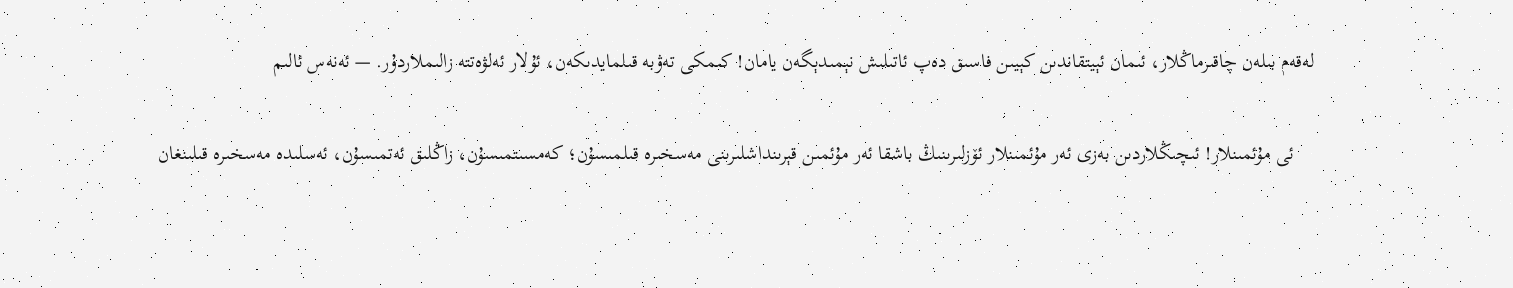لەقەم بىلەن چاقىرماڭلار، ئىمان ئېيتقاندىن كېيىن فاسىق دەپ ئاتىلىش نېمىدېگەن يامان! كىمكى تەۋبە قىلمايدىكەن، ئۇلار ئەلۋەتتە زالىملاردۇر. — ئەنەس ئالىم

    ئى مۇئمىنلار! ئىچىڭلاردىن بەزى ئەر مۇئمىنلار ئۆزلىرىنىڭ باشقا ئەر مۇئمىن قېرىنداشلىرىنى مەسخىرە قىلمىسۇن؛ كەمسىتمىسۇن، زاڭلىق ئەتمىسۇن، ئەسلىدە مەسخىرە قىلىنغان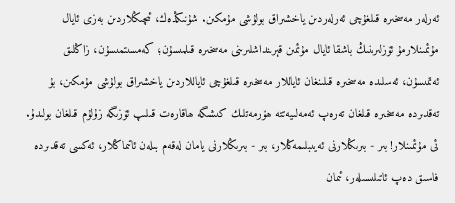ئەرلەر مەسخىرە قىلغۇچى ئەرلەردىن ياخشىراق بولۇشى مۇمكىن. شۇنىڭدەك، ئىچىڭلاردىن بەزى ئايال مۇئمىنلارمۇ ئۆزلىرىنىڭ باشقا ئايال مۇئمىن قېرىنداشلىرىنى مەسخىرە قىلمىسۇن؛ كەمسىتمىسۇن، زاڭلىق ئەتمىسۇن، ئەسلىدە مەسخىرە قىلىنغان ئاياللار مەسخىرە قىلغۇچى ئاياللاردىن ياخشىراق بولۇشى مۇمكىن، بۇ تەقدىردە مەسخىرە قىلغان تەرەپ ئەمەلىيەتتە ھۆرمەتلىك كىشىگە ھاقارەت قىلىپ ئۆزىگە زۇلۇم قىلغان بولىدۇ. ئى مۇئمىنلار! بىر - بىرىڭلارنى ئەيىبلىمەڭلار، بىر - بىرىڭلارنى يامان لەقەم بىلەن ئاتىماڭلار، ئەكسى تەقدىردە فاسىق دەپ ئاتىلىسىلەر، ئىمان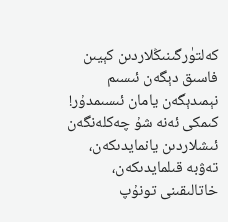كەلتۈرگىنىڭلاردىن كېيىن فاسىق دېگەن ئىسىم نېمىدېگەن يامان ئىسىمدۇر! كىمكى ئەنە شۇ چەكلەنگەن ئىشلاردىن يانمايدىكەن، تەۋبە قىلمايدىكەن، خاتالىقىنى تونۇپ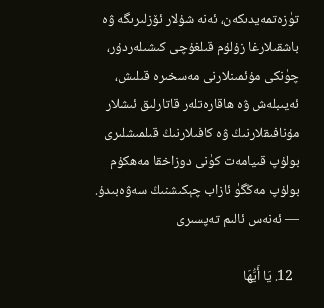تۈزەتمەيدىكەن، ئەنە شۇلار ئۆزلىرىگە ۋە باشقىلارغا زۇلۇم قىلغۇچى كىشىلەردۇر، چۈنكى مۇئمىنلارنى مەسخىرە قىلىش، ئەيىبلەش ۋە ھاقارەتلەر قاتارلىق ئىشلار مۇنافىقلارنىڭ ۋە كافىلارنىڭ قىلمىشلىرى بولۇپ قىيامەت كۈنى دوزاخقا مەھكۇم بولۇپ مەڭگۈ ئازاب چېكىشنىڭ سەۋەبىدۇ. — ئەنەس ئالىم تەپسىرى

  12. يَا أَيُّهَا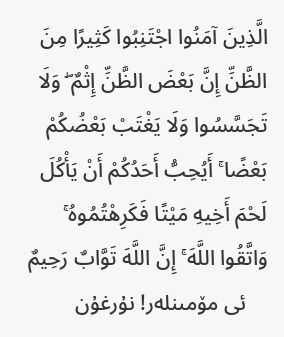الَّذِينَ آمَنُوا اجْتَنِبُوا كَثِيرًا مِنَ الظَّنِّ إِنَّ بَعْضَ الظَّنِّ إِثْمٌ ۖ وَلَا تَجَسَّسُوا وَلَا يَغْتَبْ بَعْضُكُمْ بَعْضًا ۚ أَيُحِبُّ أَحَدُكُمْ أَنْ يَأْكُلَ لَحْمَ أَخِيهِ مَيْتًا فَكَرِهْتُمُوهُ ۚ وَاتَّقُوا اللَّهَ ۚ إِنَّ اللَّهَ تَوَّابٌ رَحِيمٌ
    ئى مۆمىنلەر! نۇرغۇن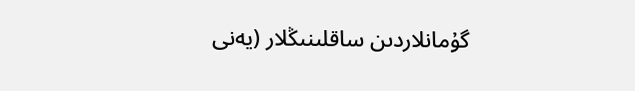گۇمانلاردىن ساقلىنىڭلار (يەنى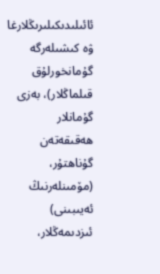ئائىلىدىكىلىرىڭلارغا ۋە كىشىلەرگە گۇمانخورلۇق قىلماڭلار)، بەزى گۇمانلار ھەقىقەتەن گۇناھتۇر، (مۆمىنلەرنىڭ ئەيىبىنى) ئىزدىمەڭلار،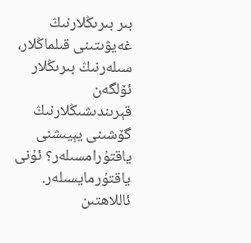بىر بىرىڭلارنىڭ غەيۋىتىنى قىلماڭلار، سىلەرنىڭ بىرىڭلار ئۆلگەن قېرىندىشىڭلارنىڭ گۆشىنى يېيىشنى ياقتۇرامسىلەر؟ ئۇنى ياقتۇرمايسىلەر. ئاللاھتىن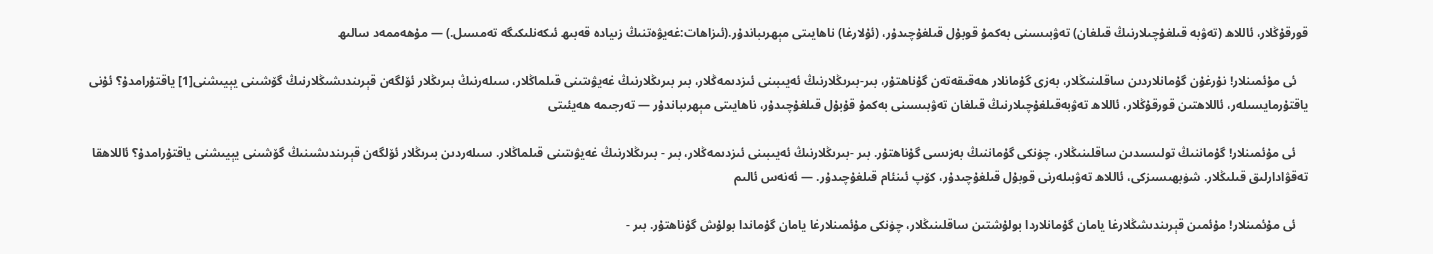قورقۇڭلار، ئاللاھ (تەۋبە قىلغۇچىلارنىڭ قىلغان) تەۋبىسىنى بەكمۇ قوبۇل قىلغۇچىدۇر، (ئۇلارغا) ناھايىتى مېھرىباندۇر.(ئىزاھات:غەيۋەتنىڭ زىيادە قەبىھ ئىكەنلىكىگە تەمسىل.) — مۇھەممەد سالىھ

    ئى مۇئمىنلار! نۇرغۇن گۇمانلاردىن ساقلىنىڭلار، بەزى گۇمانلار ھەقىقەتەن گۇناھتۇر، بىر-بىرىڭلارنىڭ ئەيىبىنى ئىزدىمەڭلار، بىر بىرىڭلارنىڭ غەيۋىتىنى قىلماڭلار، سىلەرنىڭ بىرىڭلار ئۆلگەن قېرىندىشىڭلارنىڭ گۆشىنى يېيىشنى[1] ياقتۇرامدۇ؟ ئۇنى ياقتۇرمايسىلەر، ئاللاھتىن قورقۇڭلار، ئاللاھ تەۋبەقىلغۇچىلارنىڭ قىلغان تەۋبىسىنى بەكمۇ قۇبۇل قىلغۇچىدۇر، ناھايىتى مېھرىباندۇر — تەرجىمە ھەيئىتى

    ئى مۇئمىنلار! گۇماننىڭ تولىسىدىن ساقلىنىڭلار، چۈنكى گۇماننىڭ بەزىسى گۇناھتۇر. بىر -بىرىڭلارنىڭ ئەيىبىنى ئىزدىمەڭلار، بىر - بىرىڭلارنىڭ غەيۋىتىنى قىلماڭلار. سىلەردىن بىرىڭلار ئۆلگەن قېرىندىشىنىڭ گۆشىنى يېيىشنى ياقتۇرامدۇ؟ ئاللاھقا تەقۋادارلىق قىلىڭلار. شۈبھىسىزكى، ئاللاھ تەۋبىلەرنى قوبۇل قىلغۇچىدۇر، كۆپ ئىنئام قىلغۇچىدۇر. — ئەنەس ئالىم

    ئى مۇئمىنلار! مۇئمىن قېرىندىشڭلارغا يامان گۇمانلاردا بولۇشتىن ساقلىنىڭلار، چۈنكى مۇئمىنلارغا يامان گۇماندا بولۇش گۇناھتۇر. بىر -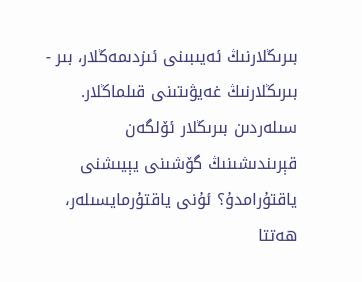بىرىڭلارنىڭ ئەيىبىنى ئىزدىمەڭلار، بىر - بىرىڭلارنىڭ غەيۋىتىنى قىلماڭلار. سىلەردىن بىرىڭلار ئۆلگەن قېرىندىشىنىڭ گۆشىنى يېيىشنى ياقتۇرامدۇ؟ ئۇنى ياقتۇرمايسىلەر، ھەتتا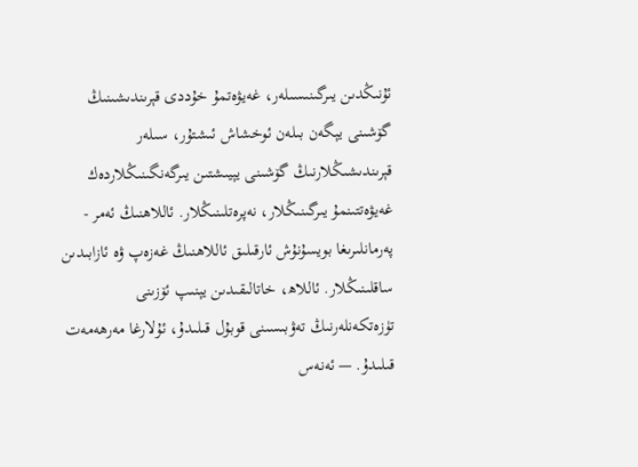ئۇنىڭدىن يىرگىنىسىلەر، غەيۋەتمۇ خۇددى قېرىندىشىنىڭ گۆشىنى يېگەن بىلەن ئوخشاش ئىشتۇر، سىلەر قېرىندىشىڭلارنىڭ گۆشىنى يېيىشتىن يىرگەنگىنىڭلاردەك غەيۋەتتىنمۇ يىرگىنىڭلار، نەپرەتلىنىڭلار. ئاللاھنىڭ ئەمر - پەرمانلىرىغا بويسۇنۇش ئارقىلىق ئاللاھنىڭ غەزەپ ۋە ئازابىدىن ساقلىنىڭلار. ئاللاھ، خاتالىقىدىن يېنىپ ئۆزىنى تۈزەتكەنلەرنىڭ تەۋبىسىنى قوبۇل قىلىدۇ، ئۇلارغا مەرھەمەت قىلىدۇ. — ئەنەس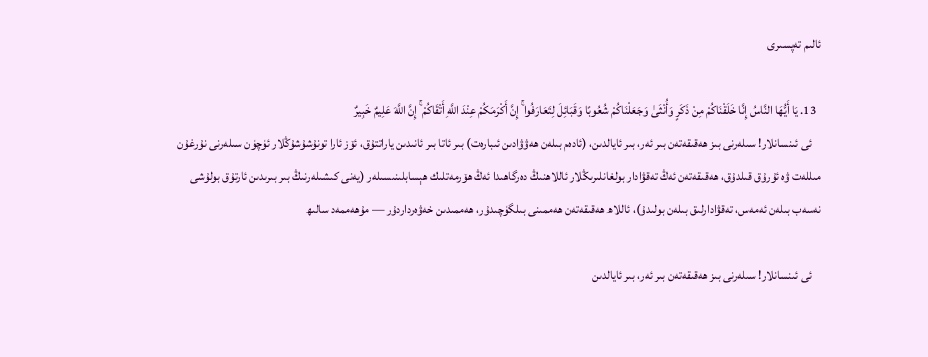ئالىم تەپسىرى

  13. يَا أَيُّهَا النَّاسُ إِنَّا خَلَقْنَاكُمْ مِنْ ذَكَرٍ وَأُنْثَىٰ وَجَعَلْنَاكُمْ شُعُوبًا وَقَبَائِلَ لِتَعَارَفُوا ۚ إِنَّ أَكْرَمَكُمْ عِنْدَ اللَّهِ أَتْقَاكُمْ ۚ إِنَّ اللَّهَ عَلِيمٌ خَبِيرٌ
    ئى ئىنسانلار! سىلەرنى بىز ھەقىقەتەن بىر ئەر، بىر ئايالدىن، (ئادەم بىلەن ھەۋۋادىن ئىبارەت) بىر ئاتا بىر ئانىدىن ياراتتۇق، ئۆز ئارا تونۇشۇشۇڭلار ئۈچۈن سىلەرنى نۇرغۇن مىللەت ۋە ئۇرۇق قىلدۇق، ھەقىقەتەن ئەڭ تەقۋادار بولغانلىرىڭلار ئاللاھنىڭ دەرگاھىدا ئەڭ ھۆرمەتلىك ھېسابلىنىسىلەر (يەنى كىشىلەرنىڭ بىر بىرىدىن ئارتۇق بولۇشى نەسەب بىلەن ئەمەس، تەقۋادارلىق بىلەن بولىدۇ)، ئاللاھ ھەقىقەتەن ھەممىنى بىلگۈچىدۇر، ھەممىدىن خەۋەرداردۇر — مۇھەممەد سالىھ

    ئى ئىنسانلار! سىلەرنى بىز ھەقىقەتەن بىر ئەر، بىر ئايالدىن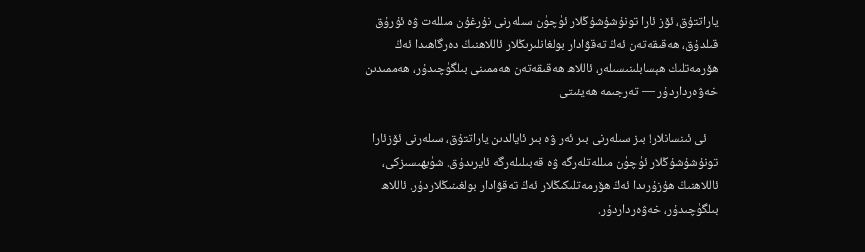ياراتتۇق، ئۆز ئارا تونۇشۇشۇڭلار ئۈچۈن سىلەرنى نۇرغۇن مىللەت ۋە ئۇرۇق قىلدۇق، ھەقىقەتەن ئەڭ تەقۋادار بولغانلىرىڭلار ئاللاھنىڭ دەرگاھىدا ئەڭ ھۆرمەتلىك ھېسابلىنىسىلەر، ئاللاھ ھەقىقەتەن ھەممىنى بىلگۈچىدۇر، ھەممىدىن خەۋەرداردۇر — تەرجىمە ھەيئىتى

    ئى ئىنسانلار! بىز سىلەرنى بىر ئەر ۋە بىر ئايالدىن ياراتتۇق، سىلەرنى ئۆزئارا تونۇشۇشۇڭلار ئۈچۈن مىللەتلەرگە ۋە قەبىلىلەرگە ئايرىدۇق. شۈبھىسىزكى، ئاللاھنىڭ ھۇزۇرىدا ئەڭ ھۆرمەتلىكىڭلار ئەڭ تەقۋادار بولغىنىڭلاردۇر. ئاللاھ بىلگۈچىدۇر، خەۋەرداردۇر.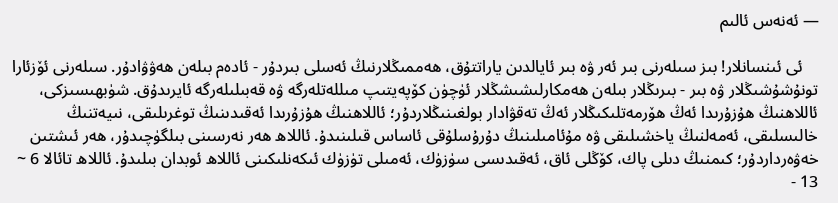— ئەنەس ئالىم

    ئى ئىنسانلار! بىز سىلەرنى بىر ئەر ۋە بىر ئايالدىن ياراتتۇق، ھەممىڭلارنىڭ ئەسلى بىردۇر - ئادەم بىلەن ھەۋۋادۇر. سىلەرنى ئۆزئارا تونۇشۇشىڭلار ۋە بىر - بىرىڭلار بىلەن ھەمكارلىشىشڭلار ئۈچۈن كۆپەيتىپ مىللەتلەرگە ۋە قەبىلىلەرگە ئايرىدۇق. شۈبھىسىزكى، ئاللاھنىڭ ھۇزۇرىدا ئەڭ ھۆرمەتلىكىڭلار ئەڭ تەقۋادار بولغىنىڭلاردۇر؛ ئاللاھنىڭ ھۇزۇرىدا ئەقىدىنىڭ توغرىلىقى، نىيەتنىڭ خالىسلىقى، ئەمەلنىڭ ياخشىلىقى ۋە مۇئامىلىنىڭ دۇرۇسلۇقى ئاساس قىلىنىدۇ. ئاللاھ ھەر نەرسىنى بىلگۈچىدۇر، ھەر ئىشتىن خەۋەرداردۇر؛ كىمنىڭ دىلى پاك، كۆڭلى ئاق، ئەقىدىسى سۈزۈك، ئەمىلى تۈزۈك ئىكەنلىكىنى ئاللاھ ئوبدان بىلىدۇ. ئاللاھ تائالا 6 ~ 13 -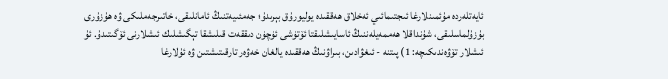ئايەتلەردە مۇئمىنلارغا ئىجتىمائىي ئەخلاق ھەققىدە يوليورۇق بېرىدۇ؛ جەمئىيەتنىڭ ئامانلىقى، خاتىرجەملىكى ۋە ھۇزۇرى بۇزۇلماسلىقى، شۇنداقلا ھەممەيلەننىڭ ئاسايىشلىقتا ئۆتۈشى ئۈچۈن دىققەت قىلىشقا تېگىشلىك ئىشلارنى ئۆگىتىدۇ. ئۇ ئىشلار تۆۋەندىكىچە: 1) پىتنە - ئىغۋادىن، بىراۋنىڭ ھەققىدە يالغان خەۋەر تارقىتىشتىن ۋە ئۇلارغا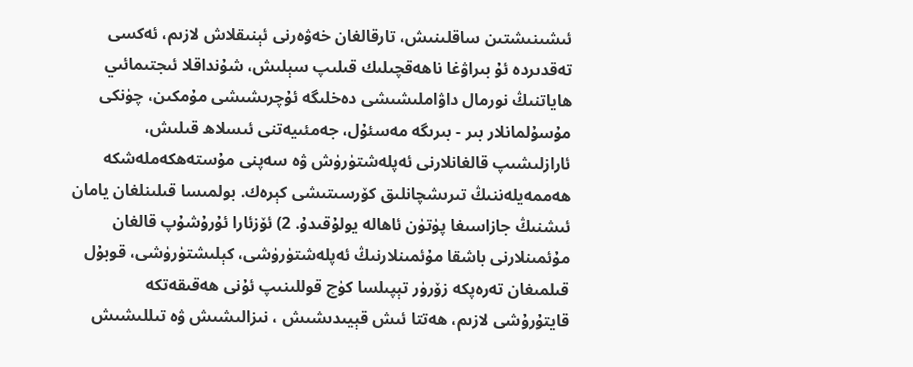ئىشىنىشتىن ساقلىنىش، تارقالغان خەۋەرنى ئېنىقلاش لازىم، ئەكسى تەقدىردە ئۇ بىراۋغا ناھەقچىلىك قىلىپ سېلىش، شۇنداقلا ئىجتىمائىي ھاياتنىڭ نورمال داۋاملىشىشى دەخلىگە ئۇچرىشىشى مۇمكىن، چۈنكى مۇسۇلمانلار بىر - بىرىگە مەسئۇل، جەمئىيەتنى ئىسلاھ قىلىش، ئارازلىشىپ قالغانلارنى ئەپلەشتۈرۈش ۋە سەپنى مۇستەھكەملەشكە ھەممەيلەننىڭ تىرىشچانلىق كۆرسىتىشى كېرەك. بولمىسا قىلىنلغان يامان ئىشنىڭ جازاسىغا پۈتۈن ئاھالە يولۇقىدۇ. 2) ئۆزئارا ئۇرۇشۇپ قالغان مۇئمىنلارنى باشقا مۇئمىنلارنىڭ ئەپلەشتۈرۈشى، كېلىشتۈرۈشى، قوبۇل قىلمىغان تەرەپكە زۆرۈر تېپىلسا كۈچ قوللىنىپ ئۇنى ھەقىقەتكە قايتۇرۇشى لازىم، ھەتتا ئىش قېيىدىشىش ، نىزالىشىش ۋە تىللىشىش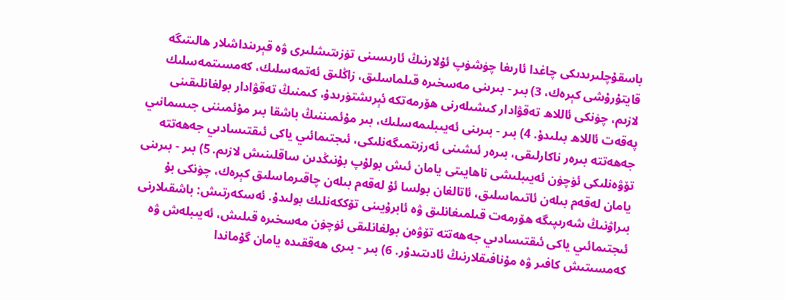باسقۇچلىرىدىكى چاغدا ئارىغا چۈشۈپ ئۇلارنىڭ ئارىسىنى تۈزىتىشلىرى ۋە قېرىنداشلار ھالىتىگە قايتۇرۇشى كېرەك، 3) بىر - بىرىنى مەسخىرە قىلماسلىق، زاڭلىق ئەتمەسلىك، كەمسىتمەسلىك لازىم، چۈنكى ئاللاھ تەقۋادار كىشىلەرنى ھۆرمەتكە ئېرىشتۈرىدۇ، كىمنىڭ تەقۋادار بولغانلىقىنى پەقەت ئاللاھ بىلىدۇ. 4) بىر - بىرىنى ئەيىبلىمەسلىك، بىر مۇئمىننىڭ باشقا بىر مۇئمىننى جىسمانىي جەھەتتە بىرەر ناكارلىقى، بىرەر ئىشىنى ئەرزىتمىگەنلىكى، ئىجتىمائىي ياكى ئىقتىسادىي جەھەتتە تۆۋەنلىكى ئۈچۈن ئەيىبلىشى ناھايىتى يامان ئىش بولۇپ بۇنىڭدىن ساقلىنىش لازىم. 5) بىر - بىرىنى يامان لەقەم بىلەن ئاتىماسلىق، ئاتالغان بولسا ئۇ لەقەم بىلەن چاقىرماسلىق كېرەك، چۈنكى بۇ بىراۋنىڭ شەرىپىگە ھۆرمەت قىلمىغانلىق ۋە ئابرۇيىنى تۆككەنلىك بولىدۇ. ئەسكەرتىش: باشقىلارنى ئىجتىمائىي ياكى ئىقتىسادىي جەھەتتە تۆۋەن بولغانلىقى ئۈچۈن مەسخىرە قىلىش، ئەيىبلەش ۋە كەمسىتىش كافىر ۋە مۇنافىقلارنىڭ ئادىتىدۇر. 6) بىر - بىرى ھەققىدە يامان گۇماندا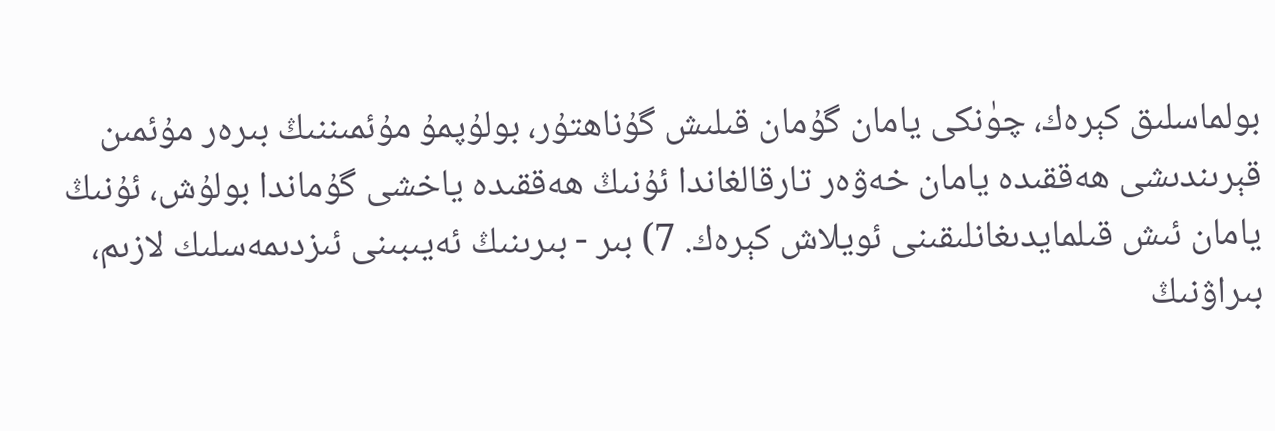بولماسلىق كېرەك، چۈنكى يامان گۇمان قىلىش گۇناھتۇر، بولۇپمۇ مۇئمىننىڭ بىرەر مۇئمىن قېرىندىشى ھەققىدە يامان خەۋەر تارقالغاندا ئۇنىڭ ھەققىدە ياخشى گۇماندا بولۇش، ئۇنىڭ يامان ئىش قىلمايدىغانلىقىنى ئويلاش كېرەك. 7) بىر - بىرىنىڭ ئەيىبىنى ئىزدىمەسلىك لازىم، بىراۋنىڭ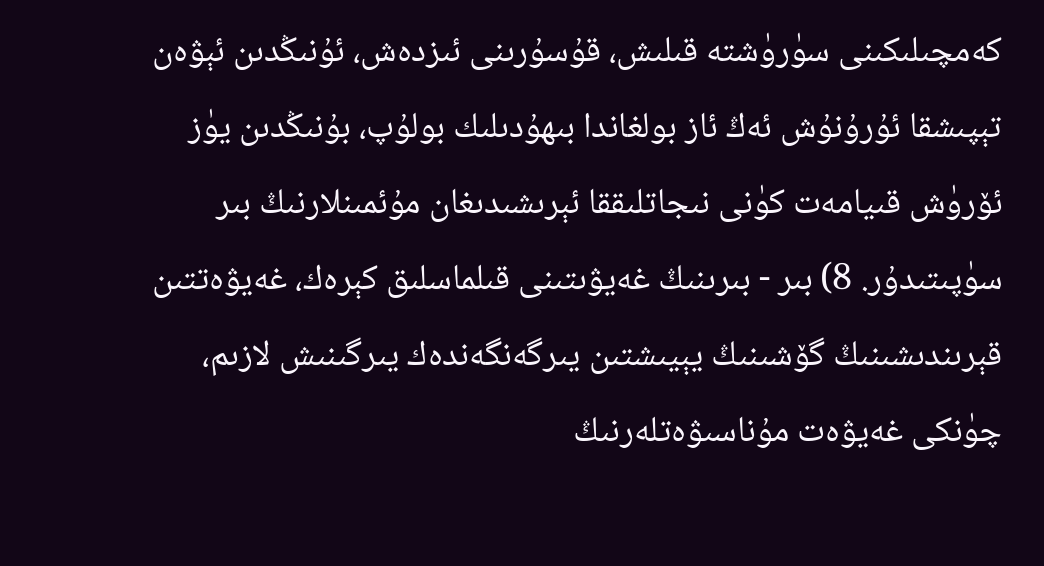كەمچىلىكىنى سۈرۈشتە قىلىش، قۇسۇرىنى ئىزدەش، ئۇنىڭدىن ئېۋەن تېپىشقا ئۇرۇنۇش ئەڭ ئاز بولغاندا بىھۇدىلىك بولۇپ، بۇنىڭدىن يۈز ئۆرۈش قىيامەت كۈنى نىجاتلىققا ئېرىشىدىغان مۇئمىنلارنىڭ بىر سۈپىتىدۇر. 8) بىر - بىرىنىڭ غەيۋىتىنى قىلماسلىق كېرەك، غەيۋەتتىن قېرىندىشىنىڭ گۆشىنىڭ يېيىشتىن يىرگەنگەندەك يىرگىنىش لازىم، چۈنكى غەيۋەت مۇناسىۋەتلەرنىڭ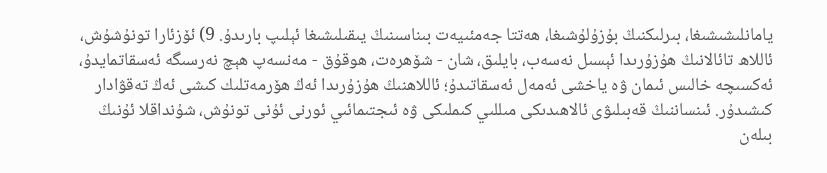يامانلىشىشىغا، بىرلىكنىڭ بۇزۇلۇشىغا، ھەتتا جەمئىيەت بىناسىنىڭ يىقىلىشىغا ئېلىپ بارىدۇ. 9) ئۆزئارا تونۇشۇش، ئاللاھ تائالانىڭ ھۇزۇرىدا ئېسىل نەسەب، بايلىق، شان - شۆھرەت، ھوقۇق - مەنسەپ ھېچ نەرسىگە ئەسقاتمايدۇ، ئەكسىچە خالىس ئىمان ۋە ياخشى ئەمەل ئەسقاتىدۇ؛ ئاللاھنىڭ ھۇزۇرىدا ئەڭ ھۆرمەتلىك كىشى ئەڭ تەقۋادار كىشىدۇر. ئىنساننىڭ قەبىلىۋى ئالاھىدىكى مىللىي كىملىكى ۋە ئىجتىمائىي ئورنى ئۇنى تونۇش، شۇنداقلا ئۇنىڭ بىلەن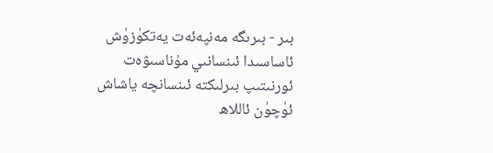بىر - بىرىگە مەنپەئەت يەتكۈزۈش ئاساسىدا ئىنسانىي مۇناسىۋەت ئورنىتىپ بىرلىكتە ئىنسانچە ياشاش ئۈچۈن ئاللاھ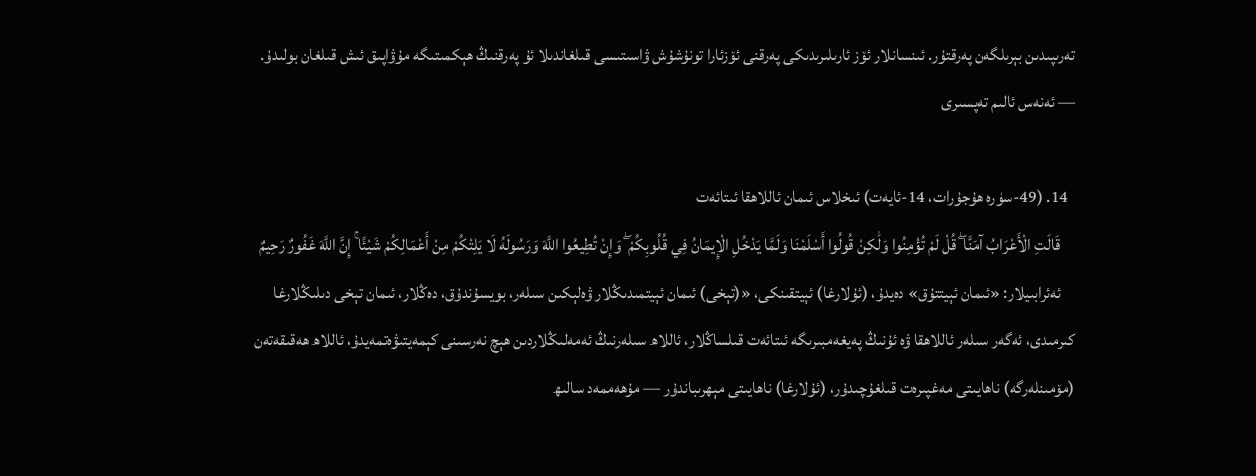تەرىپىدىن بېرىلگەن پەرقتۇر. ئىنسانلار ئۆز ئارىلىرىدىكى پەرقنى ئۆزئارا تونۇشۇش ۋاسىتىسى قىلغاندىلا ئۇ پەرقنىڭ ھېكمىتىگە مۇۋاپىق ئىش قىلغان بولىدۇ. — ئەنەس ئالىم تەپسىرى

  14. (49-سۈرە ھۇجۇرات، 14-ئايەت) ئىخلاس ئىمان ئاللاھقا ئىتائەت
    قَالَتِ الْأَعْرَابُ آمَنَّا ۖ قُلْ لَمْ تُؤْمِنُوا وَلَٰكِنْ قُولُوا أَسْلَمْنَا وَلَمَّا يَدْخُلِ الْإِيمَانُ فِي قُلُوبِكُمْ ۖ وَإِنْ تُطِيعُوا اللَّهَ وَرَسُولَهُ لَا يَلِتْكُمْ مِنْ أَعْمَالِكُمْ شَيْئًا ۚ إِنَّ اللَّهَ غَفُورٌ رَحِيمٌ
    ئەئرابىيلار: «ئىمان ئېيتتۇق» دەيدۇ، (ئۇلارغا) ئېيتقىنكى، «(تېخى) ئىمان ئېيتمىدىڭلار ۋەلېكىن سىلەر، بويسۇندۇق، دەڭلار، ئىمان تېخى دىلىڭلارغا كىرمىدى، ئەگەر سىلەر ئاللاھقا ۋە ئۇنىڭ پەيغەمبىرىگە ئىتائەت قىلساڭلار، ئاللاھ سىلەرنىڭ ئەمەلىڭلاردىن ھېچ نەرسىنى كېمەيتىۋەتمەيدۇ، ئاللاھ ھەقىقەتەن (مۆمىنلەرگە) ناھايىتى مەغپىرەت قىلغۇچىدۇر، (ئۇلارغا) ناھايىتى مېھرىباندۇر — مۇھەممەد سالىھ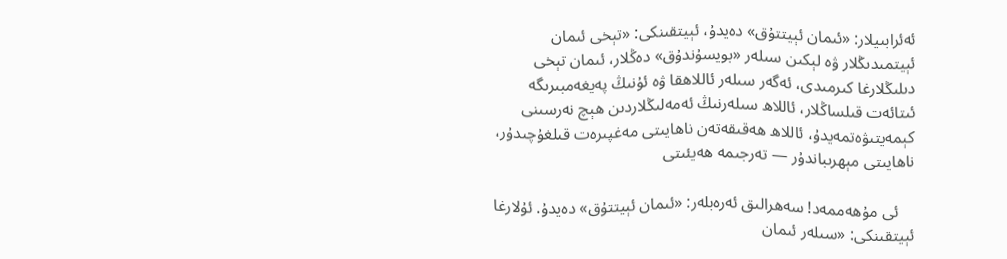ئەئرابىيلار: «ئىمان ئېيتتۇق» دەيدۇ، ئېيتقىنكى: «تېخى ئىمان ئېيتمىدىڭلار ۋە لېكىن سىلەر «بويسۇندۇق» دەڭلار، ئىمان تېخى دىلىڭلارغا كىرمىدى، ئەگەر سىلەر ئاللاھقا ۋە ئۇنىڭ پەيغەمبىرىگە ئىتائەت قىلساڭلار، ئاللاھ سىلەرنىڭ ئەمەلىڭلاردىن ھېچ نەرسىنى كېمەيتىۋەتمەيدۇ، ئاللاھ ھەقىقەتەن ناھايىتى مەغپىرەت قىلغۇچىدۇر، ناھايىتى مېھرىباندۇر — تەرجىمە ھەيئىتى

    ئى مۇھەممەد! سەھرالىق ئەرەبلەر: «ئىمان ئېيتتۇق» دەيدۇ. ئۇلارغا ئېيتقىنكى: «سىلەر ئىمان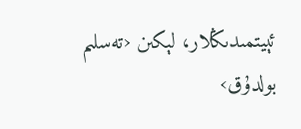ئېيتمىدىڭلار، لېكىن ‹تەسلىم بولدۇق›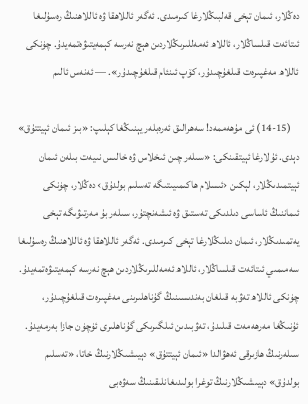دەڭلار، ئىمان تېخى قەلبىڭلارغا كىرمىدى. ئەگەر ئاللاھقا ۋە ئاللاھنىڭ رەسۇلىغا ئىتائەت قىلساڭلار، ئاللاھ ئەمەللىرىڭلاردىن ھېچ نەرسە كېمەيتىۋەتمەيدۇ. چۈنكى ئاللاھ مەغپىرەت قىلغۇچىدۇر، كۆپ ئىنئام قىلغۇچىدۇر». — ئەنەس ئالىم

    (14-15) ئى مۇھەممەد! سەھرالىق ئەرەبلەر يېنىڭغا كېلىپ: «بىز ئىمان ئېيتتۇق» دېدى. ئۇلارغا ئېيتقىنكى: «سىلەر چىن ئىخلاس ۋە خالىس نىيەت بىلەن ئىمان ئېيتمىدىڭلار، لېكىن ‹ئىسلام ھاكىمىيىتىگە تەسلىم بولدۇق› دەڭلار، چۈنكى ئىماننىڭ ئاساسى دىلدىكى تەستىق ۋە ئىشەنچتۇر، سىلەر بۇ مەرتىۋىگە تېخى يەتمىدىڭلار، ئىمان دىلىڭلارغا تېخى كىرمىدى. ئەگەر ئاللاھقا ۋە ئاللاھنىڭ رەسۇلىغا سەمىمىي ئىتائەت قىلساڭلار، ئاللاھ ئەمەللىرىڭلاردىن ھېچ نەرسە كېمەيتىۋەتمەيدۇ. چۈنكى ئاللاھ تەۋبە قىلغان بەندىسىنىڭ گۇناھلىرىنى مەغپىرەت قىلغۇچىدۇر، ئۇنىڭغا مەرھەمەت قىلىدۇ، تەۋبىدىن ئىلگىرىكى گۇناھلىرى ئۈچۈن جازا بەرمەيدۇ. سىلەرنىڭ ھازىرقى ئەھۋالدا «ئىمان ئېيتتۇق» دېيىشىڭلارنىڭ خاتا، «تەسلىم بولدۇق» دېيىشىڭلارنىڭ توغرا بولىدىغانلىقىنىڭ سەۋەبى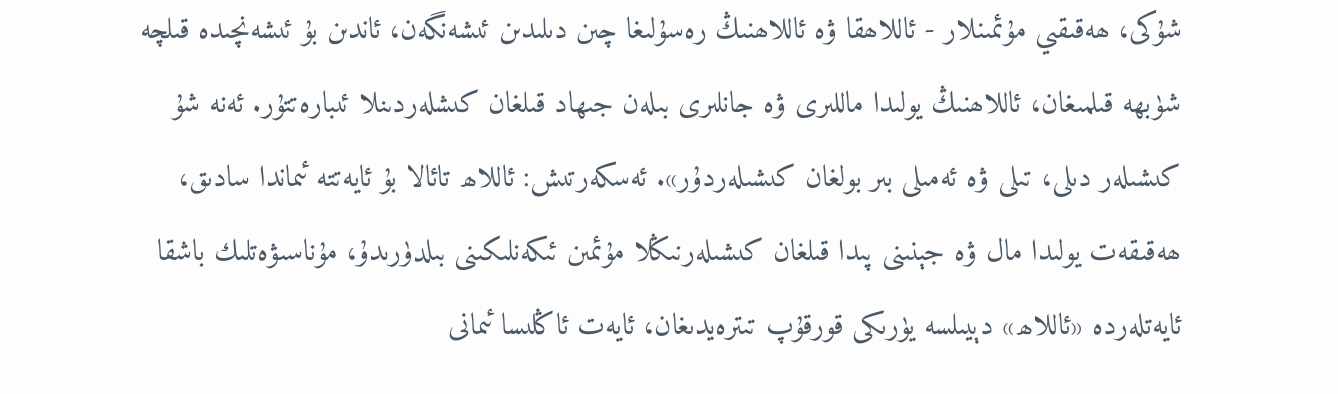شۇكى، ھەقىقىي مۇئمىنلار - ئاللاھقا ۋە ئاللاھنىڭ رەسۇلىغا چىن دىلىدىن ئىشەنگەن، ئاندىن بۇ ئىشەنچىدە قىلچە شۈبھە قىلمىغان، ئاللاھنىڭ يولىدا ماللىرى ۋە جانلىرى بىلەن جىھاد قىلغان كىشلەردىنلا ئىبارەتتۇر. ئەنە شۇ كىشىلەر دىلى، تىلى ۋە ئەمىلى بىر بولغان كىشىلەردۇر». ئەسكەرتىش: ئاللاھ تائالا بۇ ئايەتتە ئىماندا سادىق، ھەقىقەت يولىدا مال ۋە جېنىنى پىدا قىلغان كىشىلەرنىڭلا مۇئمىن ئىكەنلىكىنى بىلدۈرىدۇ، مۇناسىۋەتلىك باشقا ئايەتلەردە «ئاللاھ» دېيىلسە يۈرىكى قورقۇپ تىترەيدىغان، ئايەت ئاڭلىسا ئىمانى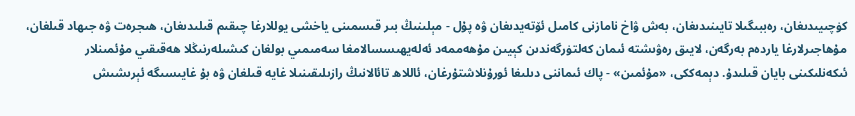كۈچىيىدىغان، رەببىگىلا تايىنىدىغان، بەش ۋاخ نامازنى كامىل ئۆتەيدىغان ۋە پۇل - مېلىنىڭ بىر قىسمىنى ياخشى يوللارغا چىقىم قىلىدىغان، ھىجرەت ۋە جىھاد قىلغان، مۇھاجىرلارغا ياردەم بەرگەن، لايىق رەۋىشتە ئىمان كەلتۈرگەندىن كېيىن مۇھەممەد ئەلەيھىسسالامغا سەمىمىي بولغان كىشىلەرنىڭلا ھەقىقىي مۇئمىنلار ئىكەنلىكىنى بايان قىلىدۇ. دېمەككى، «مۇئمىن» - پاك ئىماننى دىلىغا ئورۇنلاشتۇرغان، ئاللاھ تائالانىڭ رازىلىقىنىلا غايە قىلغان ۋە بۇ غايىسىگە ئېرىشىش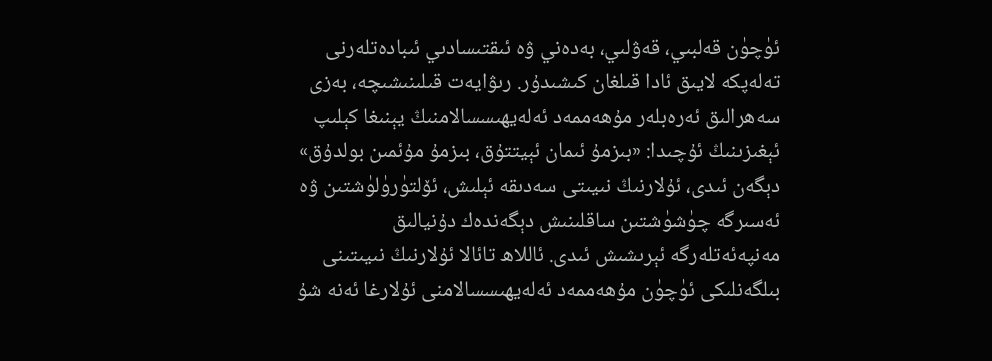ئۈچۈن قەلبىي، قەۋلىي، بەدەني ۋە ئىقتىسادىي ئىبادەتلەرنى تەلەپكە لايىق ئادا قىلغان كىشىدۇر. رىۋايەت قىلىنىشىچە، بەزى سەھرالىق ئەرەبلەر مۇھەممەد ئەلەيھىسسالامنىڭ يېنىغا كېلىپ ئېغىزىنىڭ ئۇچىدا: «بىزمۇ ئىمان ئېيتتۇق، بىزمۇ مۇئمىن بولدۇق» دېگەن ئىدى، ئۇلارنىڭ نىيىتى سەدىقە ئېلىش، ئۆلتۈرۈلۈشتىن ۋە ئەسىرگە چۈشۈشتىن ساقلىنىش دېگەندەك دۇنيالىق مەنپەئەتلەرگە ئېرىشىش ئىدى. ئاللاھ تائالا ئۇلارنىڭ نىيىتىنى بىلگەنلىكى ئۈچۈن مۇھەممەد ئەلەيھىسسالامنى ئۇلارغا ئەنە شۇ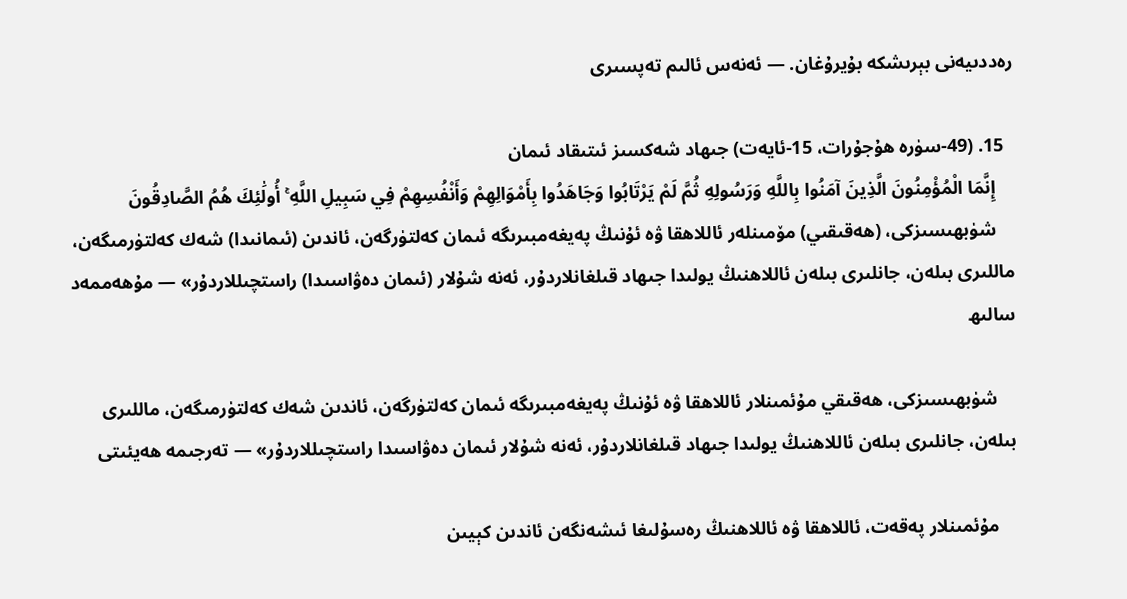رەددىيەنى بېرىشكە بۇيرۇغان. — ئەنەس ئالىم تەپسىرى

  15. (49-سۈرە ھۇجۇرات، 15-ئايەت) جىھاد شەكسىز ئىتىقاد ئىمان
    إِنَّمَا الْمُؤْمِنُونَ الَّذِينَ آمَنُوا بِاللَّهِ وَرَسُولِهِ ثُمَّ لَمْ يَرْتَابُوا وَجَاهَدُوا بِأَمْوَالِهِمْ وَأَنْفُسِهِمْ فِي سَبِيلِ اللَّهِ ۚ أُولَٰئِكَ هُمُ الصَّادِقُونَ
    شۈبھىسىزكى، (ھەقىقىي) مۆمىنلەر ئاللاھقا ۋە ئۇنىڭ پەيغەمبىرىگە ئىمان كەلتۈرگەن، ئاندىن (ئىمانىدا) شەك كەلتۈرمىگەن، ماللىرى بىلەن، جانلىرى بىلەن ئاللاھنىڭ يولىدا جىھاد قىلغانلاردۇر، ئەنە شۇلار (ئىمان دەۋاسىدا) راستچىللاردۇر» — مۇھەممەد سالىھ

    شۈبھىسىزكى، ھەقىقي مۇئمىنلار ئاللاھقا ۋە ئۇنىڭ پەيغەمبىرىگە ئىمان كەلتۈرگەن، ئاندىن شەك كەلتۈرمىگەن، ماللىرى بىلەن، جانلىرى بىلەن ئاللاھنىڭ يولىدا جىھاد قىلغانلاردۇر، ئەنە شۇلار ئىمان دەۋاسىدا راستچىللاردۇر» — تەرجىمە ھەيئىتى

    مۇئمىنلار پەقەت، ئاللاھقا ۋە ئاللاھنىڭ رەسۇلىغا ئىشەنگەن ئاندىن كېيىن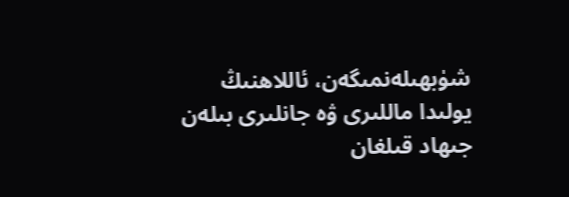شۈبھىلەنمىگەن، ئاللاھنىڭ يولىدا ماللىرى ۋە جانلىرى بىلەن جىھاد قىلغان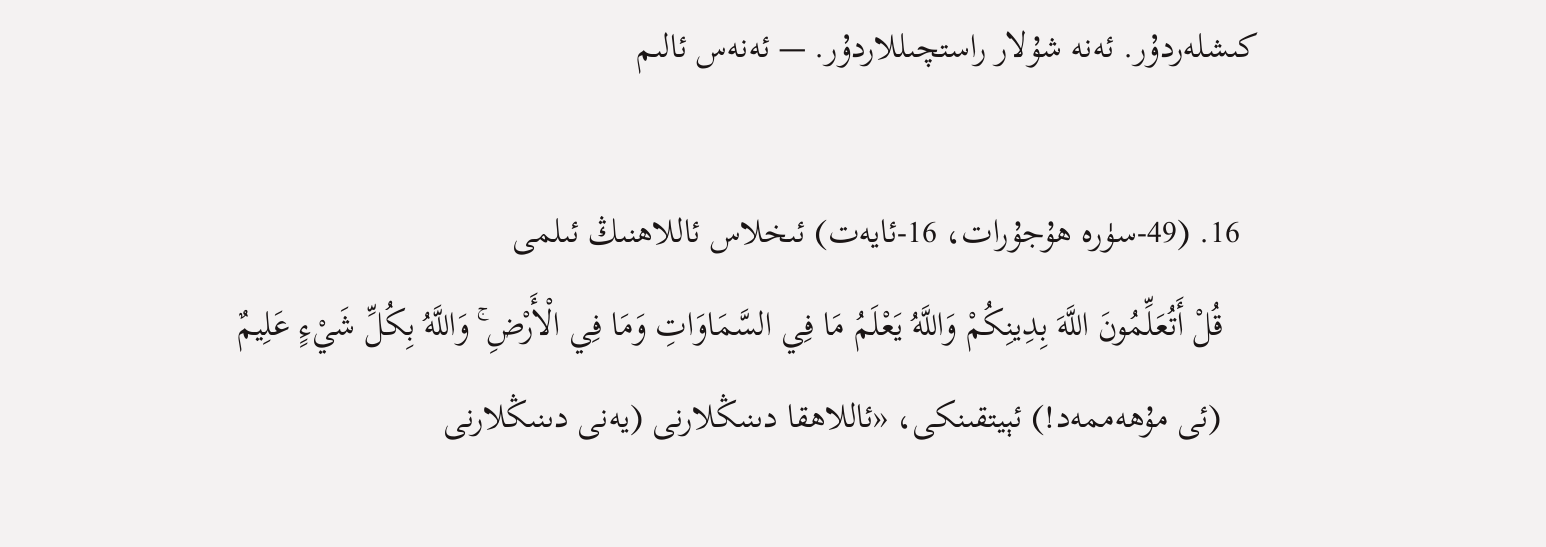كىشلەردۇر. ئەنە شۇلار راستچىللاردۇر. — ئەنەس ئالىم

  16. (49-سۈرە ھۇجۇرات، 16-ئايەت) ئىخلاس ئاللاھنىڭ ئىلمى
    قُلْ أَتُعَلِّمُونَ اللَّهَ بِدِينِكُمْ وَاللَّهُ يَعْلَمُ مَا فِي السَّمَاوَاتِ وَمَا فِي الْأَرْضِ ۚ وَاللَّهُ بِكُلِّ شَيْءٍ عَلِيمٌ
    (ئى مۇھەممەد!) ئېيتقىنكى، «ئاللاھقا دىنىڭلارنى (يەنى دىنىڭلارنى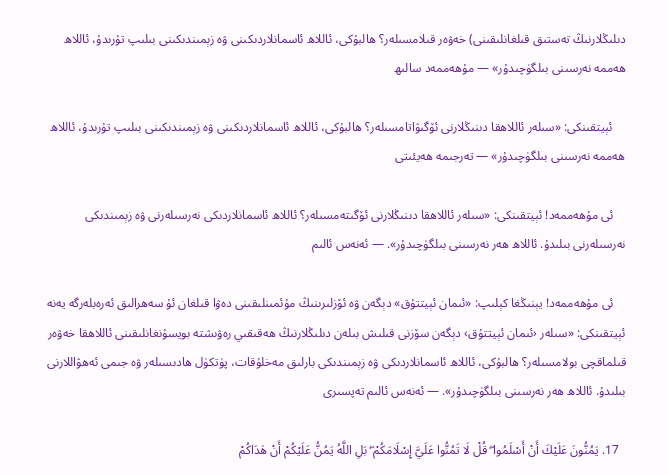دىلىڭلارنىڭ تەستىق قىلغانلىقىنى) خەۋەر قىلامسىلەر؟ ھالبۇكى، ئاللاھ ئاسمانلاردىكىنى ۋە زېمىندىكىنى بىلىپ تۇرىدۇ، ئاللاھ ھەممە نەرسىنى بىلگۈچىدۇر» — مۇھەممەد سالىھ

    ئېيتقىنكى: «سىلەر ئاللاھقا دىنىڭلارنى ئۆگىۋاتامسىلەر؟ ھالبۇكى، ئاللاھ ئاسمانلاردىكىنى ۋە زېمىندىكىنى بىلىپ تۇرىدۇ، ئاللاھ ھەممە نەرسىنى بىلگۈچىدۇر» — تەرجىمە ھەيئىتى

    ئى مۇھەممەد! ئېيتقىنكى: «سىلەر ئاللاھقا دىنىڭلارنى ئۆگىتەمسىلەر؟ ئاللاھ ئاسمانلاردىكى نەرسىلەرنى ۋە زېمىندىكى نەرسىلەرنى بىلىدۇ. ئاللاھ ھەر نەرسىنى بىلگۈچىدۇر». — ئەنەس ئالىم

    ئى مۇھەممەد! يېنىڭغا كېلىپ: «ئىمان ئېيتتۇق» دېگەن ۋە ئۆزلىرىنىڭ مۇئمىنلىقىنى دەۋا قىلغان ئۇ سەھرالىق ئەرەبلەرگە يەنە ئېيتقىنكى: «سىلەر ‹ئىمان ئېيتتۇق› دېگەن سۆزنى قىلىش بىلەن دىلىڭلارنىڭ ھەقىقىي رەۋىشتە بويسۇنغانلىقىنى ئاللاھقا خەۋەر قىلماقچى بولامسىلەر؟ ھالبۇكى، ئاللاھ ئاسمانلاردىكى ۋە زېمىندىكى بارلىق مەخلۇقات، پۈتكۈل ھادىسىلەر ۋە جىمى ئەھۋاللارنى بىلىدۇ. ئاللاھ ھەر نەرسىنى بىلگۈچىدۇر». — ئەنەس ئالىم تەپسىرى

  17. يَمُنُّونَ عَلَيْكَ أَنْ أَسْلَمُوا ۖ قُلْ لَا تَمُنُّوا عَلَيَّ إِسْلَامَكُمْ ۖ بَلِ اللَّهُ يَمُنُّ عَلَيْكُمْ أَنْ هَدَاكُمْ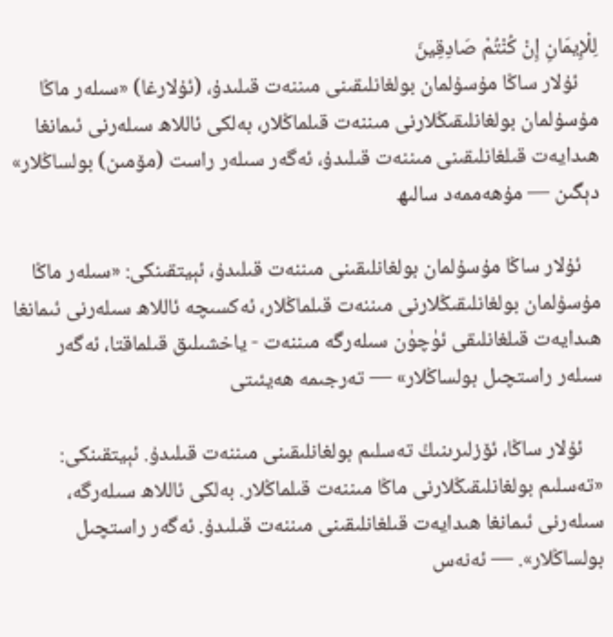لِلْإِيمَانِ إِنْ كُنْتُمْ صَادِقِينَ
    ئۇلار ساڭا مۇسۇلمان بولغانلىقىنى مىننەت قىلىدۇ، (ئۇلارغا) «سىلەر ماڭا مۇسۇلمان بولغانلىقىڭلارنى مىننەت قىلماڭلار، بەلكى ئاللاھ سىلەرنى ئىمانغا ھىدايەت قىلغانلىقىنى مىننەت قىلىدۇ، ئەگەر سىلەر راست (مۆمىن) بولساڭلار» دېگىن — مۇھەممەد سالىھ

    ئۇلار ساڭا مۇسۇلمان بولغانلىقىنى مىننەت قىلىدۇ، ئېيتقىنكى: «سىلەر ماڭا مۇسۇلمان بولغانلىقىڭلارنى مىننەت قىلماڭلار، ئەكسىچە ئاللاھ سىلەرنى ئىمانغا ھىدايەت قىلغانلىقى ئۈچۈن سىلەرگە مىننەت - ياخشىلىق قىلماقتا، ئەگەر سىلەر راستچىل بولساڭلار» — تەرجىمە ھەيئىتى

    ئۇلار ساڭا، ئۆزلىرىنىڭ تەسلىم بولغانلىقىنى مىننەت قىلىدۇ. ئېيتقىنكى: «تەسلىم بولغانلىقىڭلارنى ماڭا مىننەت قىلماڭلار. بەلكى ئاللاھ سىلەرگە، سىلەرنى ئىمانغا ھىدايەت قىلغانلىقىنى مىننەت قىلىدۇ. ئەگەر راستچىل بولساڭلار». — ئەنەس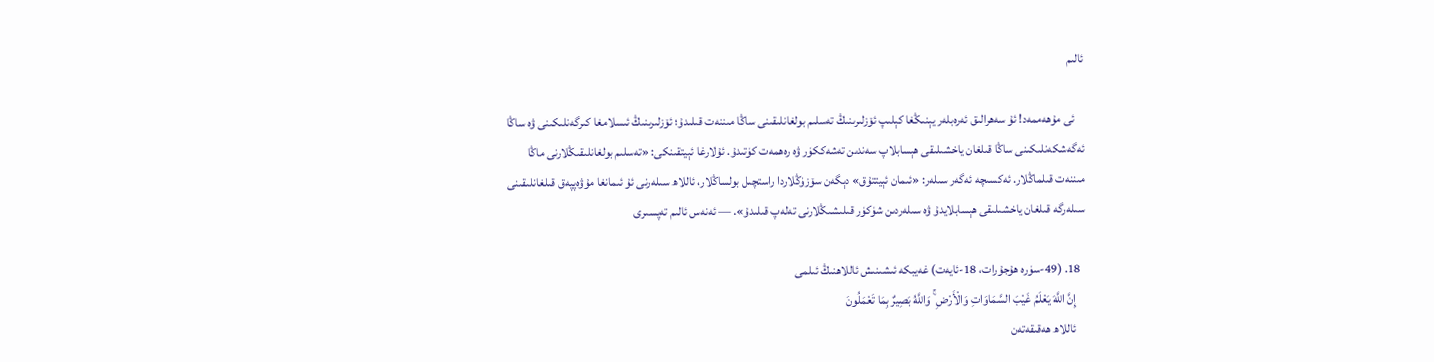ئالىم

    ئى مۇھەممەد! ئۇ سەھرالىق ئەرەبلەر يېنىڭغا كېلىپ ئۆزلىرىنىڭ تەسلىم بولغانلىقىنى ساڭا مىننەت قىلىدۇ؛ ئۆزلىرىنىڭ ئىسلامغا كىرگەنلىكىنى ۋە ساڭا ئەگەشكەنلىكىنى ساڭا قىلغان ياخشىلىقى ھېسابلاپ سەندىن تەشەككۈر ۋە رەھمەت كۈتىدۇ. ئۇلارغا ئېيتقىنكى: «تەسلىم بولغانلىقىڭلارنى ماڭا مىننەت قىلماڭلار. ئەكسىچە ئەگەر سىلەر: «ئىمان ئېيتتۇق» دېگەن سۆزۈڭلاردا راستچىل بولساڭلار، ئاللاھ سىلەرنى ئۇ ئىمانغا مۇۋەپپەق قىلغانلىقىنى سىلەرگە قىلغان ياخشىلىقى ھېسابلايدۇ ۋە سىلەردىن شۈكۈر قىلىشىڭلارنى تەلەپ قىلىدۇ». — ئەنەس ئالىم تەپسىرى

  18. (49-سۈرە ھۇجۇرات، 18-ئايەت) غەيبكە ئىشىنىش ئاللاھنىڭ ئىلمى
    إِنَّ اللَّهَ يَعْلَمُ غَيْبَ السَّمَاوَاتِ وَالْأَرْضِ ۚ وَاللَّهُ بَصِيرٌ بِمَا تَعْمَلُونَ
    ئاللاھ ھەقىقەتەن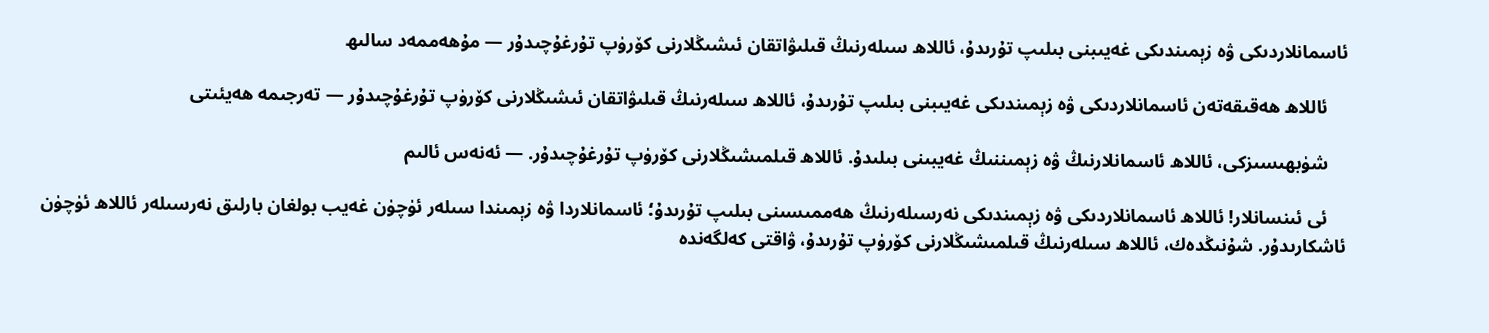ئاسمانلاردىكى ۋە زېمىندىكى غەيىبنى بىلىپ تۇرىدۇ، ئاللاھ سىلەرنىڭ قىلىۋاتقان ئىشىڭلارنى كۆرۈپ تۇرغۇچىدۇر — مۇھەممەد سالىھ

    ئاللاھ ھەقىقەتەن ئاسمانلاردىكى ۋە زېمىندىكى غەيىبنى بىلىپ تۇرىدۇ، ئاللاھ سىلەرنىڭ قىلىۋاتقان ئىشىڭلارنى كۆرۈپ تۇرغۇچىدۇر — تەرجىمە ھەيئىتى

    شۈبھىسىزكى، ئاللاھ ئاسمانلارنىڭ ۋە زېمىننىڭ غەيبىنى بىلىدۇ. ئاللاھ قىلمىشىڭلارنى كۆرۈپ تۇرغۇچىدۇر. — ئەنەس ئالىم

    ئى ئىنسانلار! ئاللاھ ئاسمانلاردىكى ۋە زېمىندىكى نەرسىلەرنىڭ ھەممىسىنى بىلىپ تۇرىدۇ؛ ئاسمانلاردا ۋە زېمىندا سىلەر ئۈچۈن غەيب بولغان بارلىق نەرسىلەر ئاللاھ ئۈچۈن ئاشكارىدۇر. شۇنىڭدەك، ئاللاھ سىلەرنىڭ قىلمىشىڭلارنى كۆرۈپ تۇرىدۇ، ۋاقتى كەلگەندە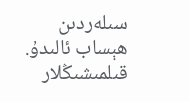سىلەردىن ھېساب ئالىدۇ. قىلمىشىڭلار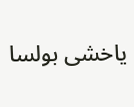ياخشى بولسا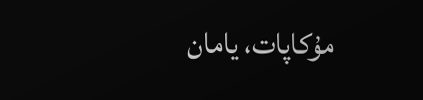مۇكاپات، يامان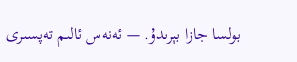بولسا جازا بېرىدۇ. — ئەنەس ئالىم تەپسىرى